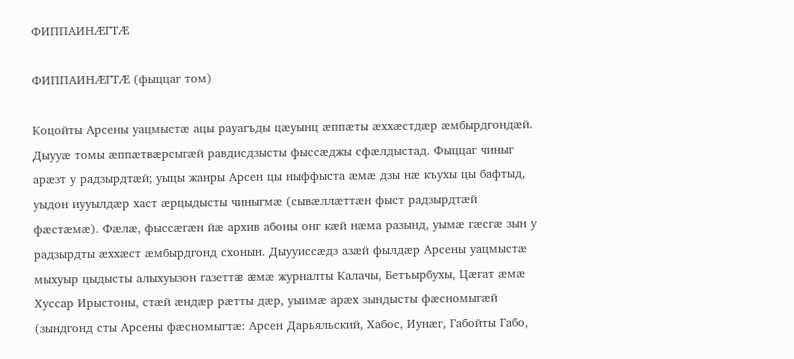ФИППАИНÆГТÆ

ФИППАИНÆГТÆ (фыццаг том)

Коцойты Арсены уацмыстæ ацы рауагъды цæуынц æппæты æххæстдæр æмбырдгондæй. Дыууæ томы æппæтвæрсыгæй равдисдзысты фыссæджы сфæлдыстад. Фыццаг чиныг арæзт у радзырдтæй; уыцы жанры Арсен цы ныффыста æмæ дзы нæ къухы цы бафтыд, уыдон иууылдæр хаст æрцыдысты чиныгмæ (сывæллæттæн фыст радзырдтæй фæстæмæ). Фæлæ, фыссæгæн йæ архив абоны онг кæй нæма разынд, уымæ гæсгæ зын у радзырдты æххæст æмбырдгонд схонын. Дыууиссæдз азæй фылдæр Арсены уацмыстæ мыхуыр цыдысты алыхуызон газеттæ æмæ журналты Калачы, Бетъырбухы, Цæгат æмæ Хуссар Ирыстоны, стæй æндæр рæтты дæр, уыимæ арæх зындысты фæсномыгæй (зындгонд сты Арсены фæсномыгтæ: Арсен Дарьяльский, Хабос, Иунæг, Габойты Габо,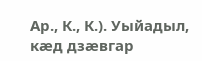Ар., К., К.). Уыйадыл, кæд дзæвгар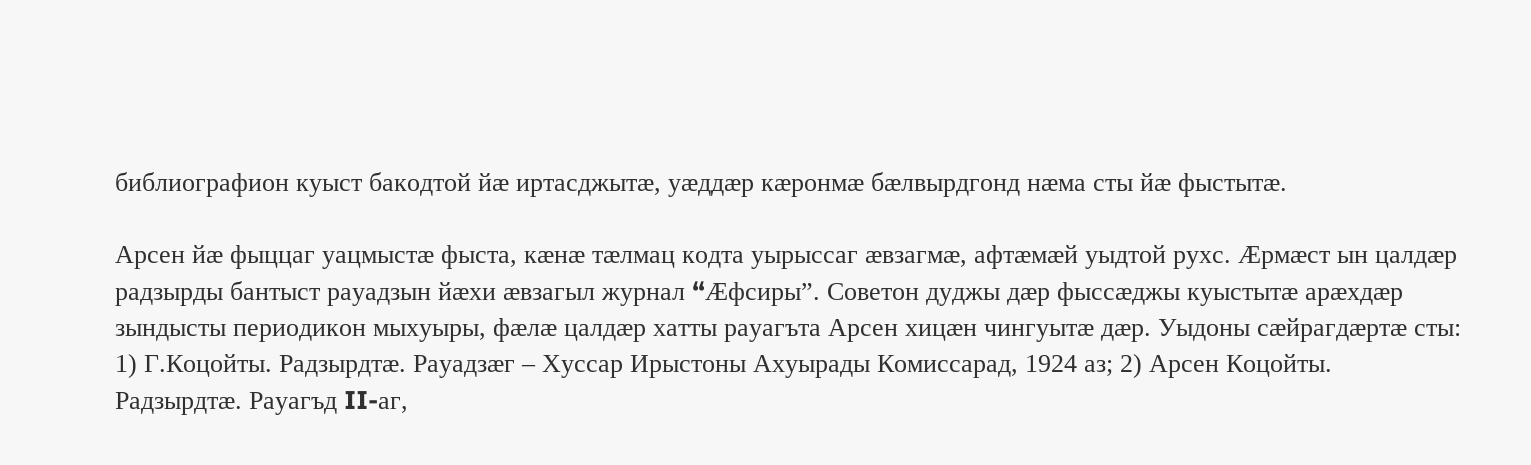библиографион куыст бакодтой йæ иртасджытæ, уæддæр кæронмæ бæлвырдгонд нæма сты йæ фыстытæ.

Арсен йæ фыццаг уацмыстæ фыста, кæнæ тæлмац кодта уырыссаг æвзагмæ, афтæмæй уыдтой рухс. Æрмæст ын цалдæр радзырды бантыст рауадзын йæхи æвзагыл журнал “Æфсиры”. Советон дуджы дæр фыссæджы куыстытæ арæхдæр зындысты периодикон мыхуыры, фæлæ цалдæр хатты рауагъта Арсен хицæн чингуытæ дæр. Уыдоны сæйрагдæртæ сты: 1) Г.Коцойты. Радзырдтæ. Рауадзæг – Хуссар Ирыстоны Ахуырады Комиссарад, 1924 аз; 2) Арсен Коцойты. Радзырдтæ. Рауагъд II-аг,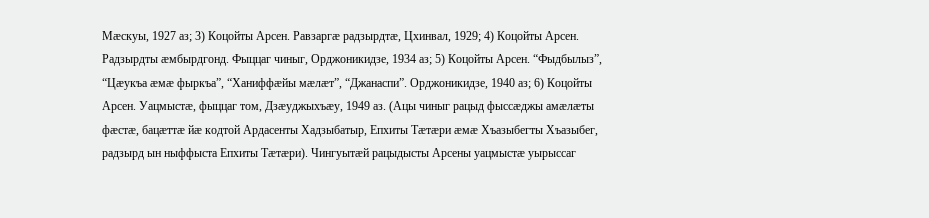Мæскуы, 1927 аз; 3) Коцойты Арсен. Равзаргæ радзырдтæ, Цхинвал, 1929; 4) Коцойты Арсен. Радзырдты æмбырдгонд. Фыццаг чиныг, Орджоникидзе, 1934 аз; 5) Коцойты Арсен. “Фыдбылыз”, “Цæукъа æмæ фыркъа”, “Ханиффæйы мæлæт”, “Джанаспи”. Орджоникидзе, 1940 аз; 6) Коцойты Арсен. Уацмыстæ, фыццаг том, Дзæуджыхъæу, 1949 аз. (Ацы чиныг рацыд фыссæджы амæлæты фæстæ, бацæттæ йæ кодтой Ардасенты Хадзыбатыр, Епхиты Тæтæри æмæ Хъазыбегты Хъазыбег, радзырд ын ныффыста Епхиты Тæтæри). Чингуытæй рацыдысты Арсены уацмыстæ уырыссаг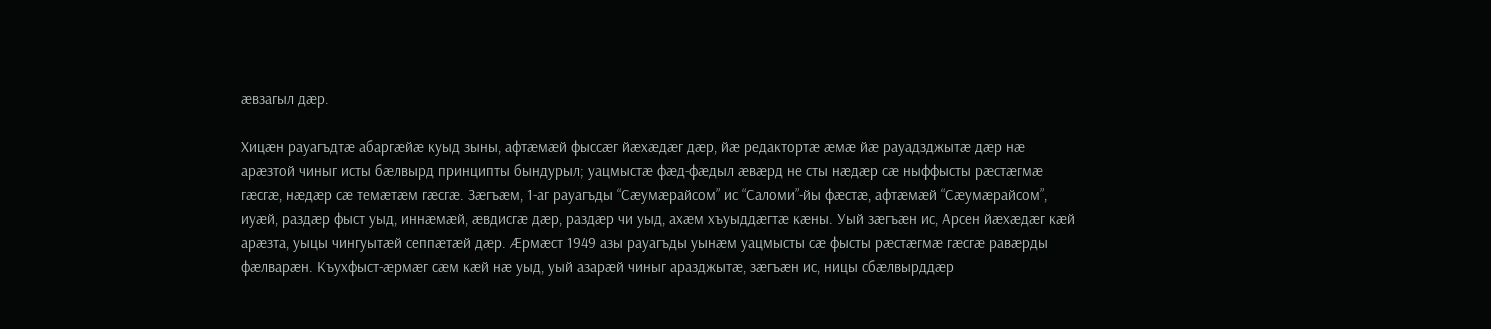æвзагыл дæр.

Хицæн рауагъдтæ абаргæйæ куыд зыны, афтæмæй фыссæг йæхæдæг дæр, йæ редактортæ æмæ йæ рауадзджытæ дæр нæ арæзтой чиныг исты бæлвырд принципты бындурыл; уацмыстæ фæд-фæдыл æвæрд не сты нæдæр сæ ныффысты рæстæгмæ гæсгæ, нæдæр сæ темæтæм гæсгæ. Зæгъæм, 1-аг рауагъды “Сæумæрайсом” ис “Саломи”-йы фæстæ, афтæмæй “Сæумæрайсом”, иуæй, раздæр фыст уыд, иннæмæй, æвдисгæ дæр, раздæр чи уыд, ахæм хъуыддæгтæ кæны. Уый зæгъæн ис, Арсен йæхæдæг кæй арæзта, уыцы чингуытæй сеппæтæй дæр. Æрмæст 1949 азы рауагъды уынæм уацмысты сæ фысты рæстæгмæ гæсгæ равæрды фæлварæн. Къухфыст-æрмæг сæм кæй нæ уыд, уый азарæй чиныг аразджытæ, зæгъæн ис, ницы сбæлвырддæр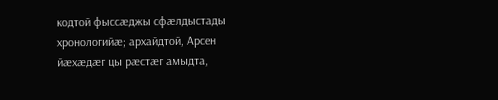кодтой фыссæджы сфæлдыстады хронологийæ; архайдтой, Арсен йæхæдæг цы рæстæг амыдта,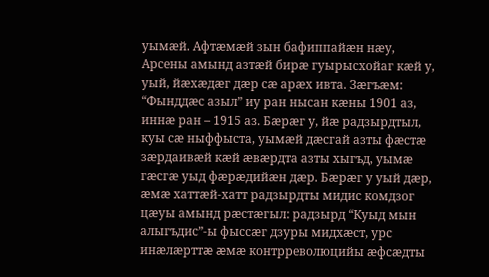уымæй. Афтæмæй зын бафиппайæн нæу, Арсены амынд азтæй бирæ гуырысхойаг кæй у, уый, йæхæдæг дæр сæ арæх ивта. Зæгъæм: “Фынддæс азыл” иу ран нысан кæны 1901 аз, иннæ ран – 1915 аз. Бæрæг у, йæ радзырдтыл, куы сæ ныффыста, уымæй дæсгай азты фæстæ зæрдаивæй кæй æвæрдта азты хыгъд, уымæ гæсгæ уыд фæрæдийæн дæр. Бæрæг у уый дæр, æмæ хаттæй-хатт радзырдты мидис комдзог цæуы амынд рæстæгыл: радзырд “Куыд мын алыгъдис”-ы фыссæг дзуры мидхæст, урс инæлæрттæ æмæ контрреволюцийы æфсæдты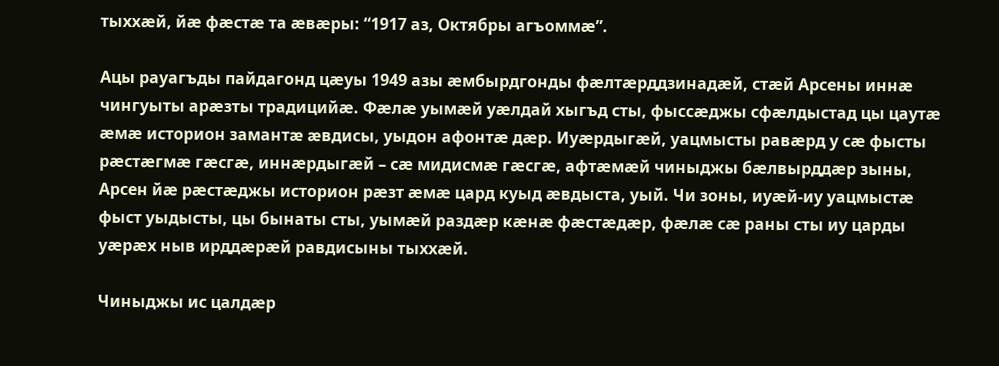тыххæй, йæ фæстæ та æвæры: “1917 аз, Октябры агъоммæ”.

Ацы рауагъды пайдагонд цæуы 1949 азы æмбырдгонды фæлтæрддзинадæй, стæй Арсены иннæ чингуыты арæзты традицийæ. Фæлæ уымæй уæлдай хыгъд сты, фыссæджы сфæлдыстад цы цаутæ æмæ историон замантæ æвдисы, уыдон афонтæ дæр. Иуæрдыгæй, уацмысты равæрд у сæ фысты рæстæгмæ гæсгæ, иннæрдыгæй – сæ мидисмæ гæсгæ, афтæмæй чиныджы бæлвырддæр зыны, Арсен йæ рæстæджы историон рæзт æмæ цард куыд æвдыста, уый. Чи зоны, иуæй-иу уацмыстæ фыст уыдысты, цы бынаты сты, уымæй раздæр кæнæ фæстæдæр, фæлæ сæ раны сты иу царды уæрæх ныв ирддæрæй равдисыны тыххæй.

Чиныджы ис цалдæр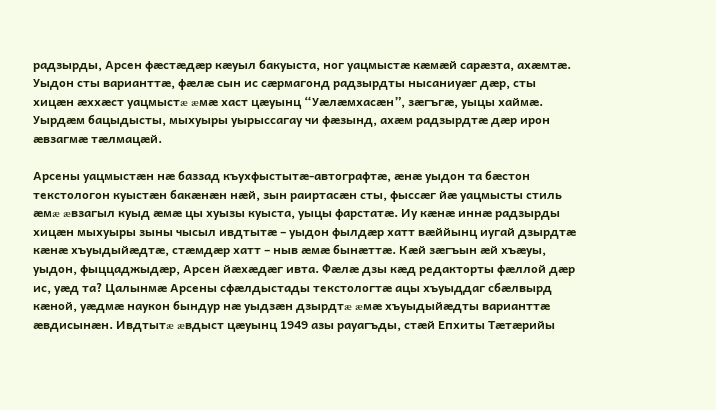радзырды, Арсен фæстæдæр кæуыл бакуыста, ног уацмыстæ кæмæй сарæзта, ахæмтæ. Уыдон сты варианттæ, фæлæ сын ис сæрмагонд радзырдты нысаниуæг дæр, сты хицæн æххæст уацмыстæ æмæ хаст цæуынц “Уæлæмхасæн”, зæгъгæ, уыцы хаймæ. Уырдæм бацыдысты, мыхуыры уырыссагау чи фæзынд, ахæм радзырдтæ дæр ирон æвзагмæ тæлмацæй.

Арсены уацмыстæн нæ баззад къухфыстытæ-автографтæ, æнæ уыдон та бæстон текстологон куыстæн бакæнæн нæй, зын раиртасæн сты, фыссæг йæ уацмысты стиль æмæ æвзагыл куыд æмæ цы хуызы куыста, уыцы фарстатæ. Иу кæнæ иннæ радзырды хицæн мыхуыры зыны чысыл ивдтытæ – уыдон фылдæр хатт вæййынц иугай дзырдтæ кæнæ хъуыдыйæдтæ, стæмдæр хатт – ныв æмæ бынæттæ. Кæй зæгъын æй хъæуы, уыдон, фыццаджыдæр, Арсен йæхæдæг ивта. Фæлæ дзы кæд редакторты фæллой дæр ис, уæд та? Цалынмæ Арсены сфæлдыстады текстологтæ ацы хъуыддаг сбæлвырд кæной, уæдмæ наукон бындур нæ уыдзæн дзырдтæ æмæ хъуыдыйæдты варианттæ æвдисынæн. Ивдтытæ æвдыст цæуынц 1949 азы рауагъды, стæй Епхиты Тæтæрийы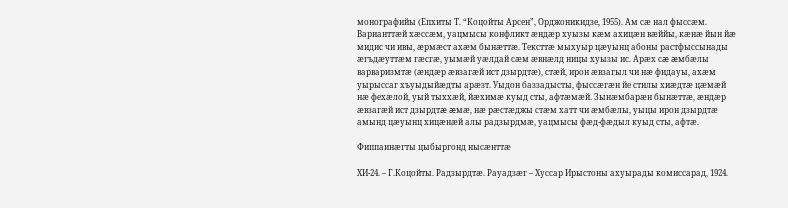монографийы (Епхиты Т. “Коцойты Арсен”, Орджоникидзе, 1955). Ам сæ нал фыссæм. Варианттæй хæссæм, уацмысы конфликт æндæр хуызы кæм ахицæн вæййы, кæнæ йын йæ мидис чи ивы, æрмæст ахæм бынæттæ. Тексттæ мыхуыр цæуынц абоны растфыссынады æгъдæуттæм гæсгæ, уымæй уæлдай сæм æвнæлд ницы хуызы ис. Арæх сæ æмбæлы варваризмтæ (æндæр æвзагæй ист дзырдтæ), стæй, ирон æвзагыл чи нæ фидауы, ахæм уырыссаг хъуыдыйæдты арæзт. Уыдон баззадысты, фыссæгæн йе стилы хиæдтæ цæмæй нæ фехæлой, уый тыххæй, йæхимæ куыд сты, афтæмæй. Зынæмбарæн бынæттæ, æндæр æвзагæй ист дзырдтæ æмæ, нæ рæстæджы стæм хатт чи æмбæлы, уыцы ирон дзырдтæ амынд цæуынц хицæнæй алы радзырдмæ, уацмысы фæд-фæдыл куыд сты, афтæ.

Фиппаинæгты цыбыргонд нысæнттæ

ХИ-24. – Г.Коцойты. Радзырдтæ. Рауадзæг – Хуссар Ирыстоны ахуырады комиссарад, 1924.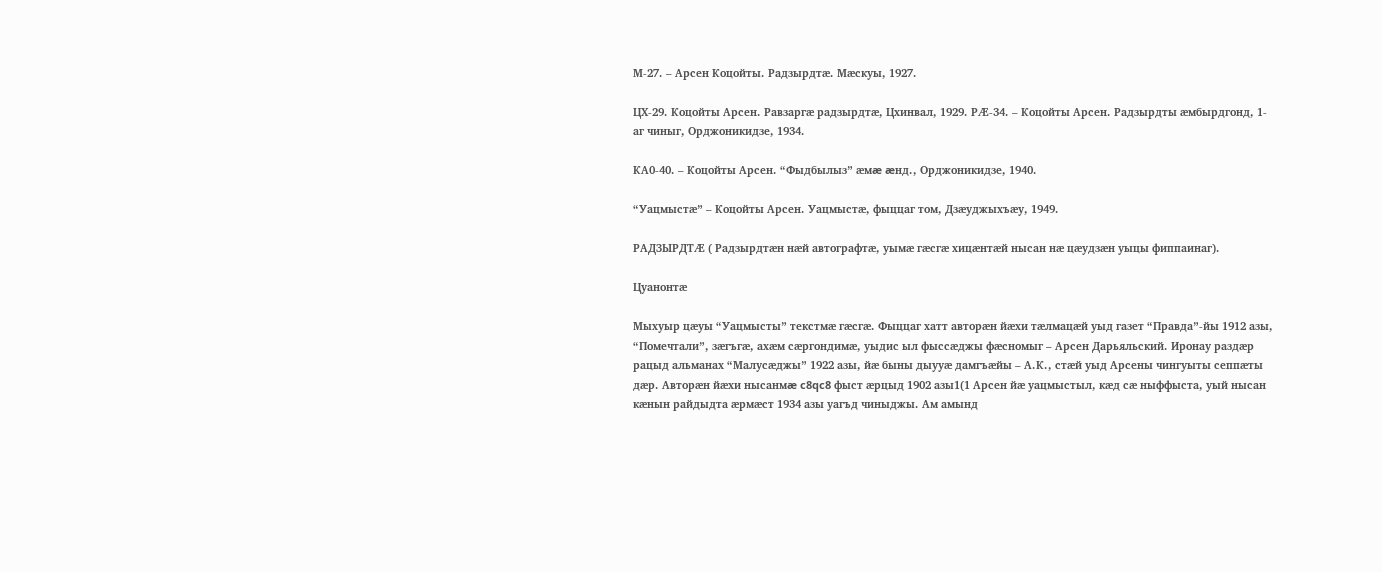М-27. – Арсен Коцойты. Радзырдтæ. Мæскуы, 1927.

ЦХ-29. Коцойты Арсен. Равзаргæ радзырдтæ, Цхинвал, 1929. РÆ-34. – Коцойты Арсен. Радзырдты æмбырдгонд, 1-аг чиныг, Орджоникидзе, 1934.

КА0-40. – Коцойты Арсен. “Фыдбылыз” æмæ æнд., Орджоникидзе, 1940.

“Уацмыстæ” – Коцойты Арсен. Уацмыстæ, фыццаг том, Дзæуджыхъæу, 1949.

РАДЗЫРДТÆ ( Радзырдтæн нæй автографтæ, уымæ гæсгæ хицæнтæй нысан нæ цæудзæн уыцы фиппаинаг).

Цуанонтæ

Мыхуыр цæуы “Уацмысты” текстмæ гæсгæ. Фыццаг хатт авторæн йæхи тæлмацæй уыд газет “Правда”-йы 1912 азы, “Помечтали”, зæгъгæ, ахæм сæргондимæ, уыдис ыл фыссæджы фæсномыг – Арсен Дарьяльский. Иронау раздæр рацыд альманах “Малусæджы” 1922 азы, йæ быны дыууæ дамгъæйы – А.К., стæй уыд Арсены чингуыты сеппæты дæр. Авторæн йæхи нысанмæ c8qc8 фыст æрцыд 1902 азы1(1 Арсен йæ уацмыстыл, кæд сæ ныффыста, уый нысан кæнын райдыдта æрмæст 1934 азы уагъд чиныджы. Ам амынд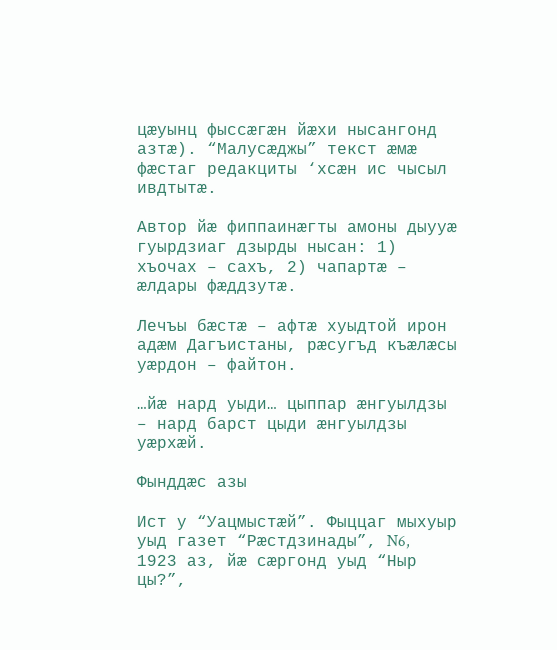цæуынц фыссæгæн йæхи нысангонд азтæ). “Малусæджы” текст æмæ фæстаг редакциты ‘хсæн ис чысыл ивдтытæ.

Автор йæ фиппаинæгты амоны дыууæ гуырдзиаг дзырды нысан: 1) хъочах – сахъ, 2) чапартæ – æлдары фæддзутæ.

Лечъы бæстæ – афтæ хуыдтой ирон адæм Дагъистаны, рæсугъд къæлæсы уæрдон – файтон.

…йæ нард уыди… цыппар æнгуылдзы – нард барст цыди æнгуылдзы уæрхæй.

Фынддæс азы

Ист у “Уацмыстæй”. Фыццаг мыхуыр уыд газет “Рæстдзинады”, N6, 1923 аз, йæ сæргонд уыд “Ныр цы?”,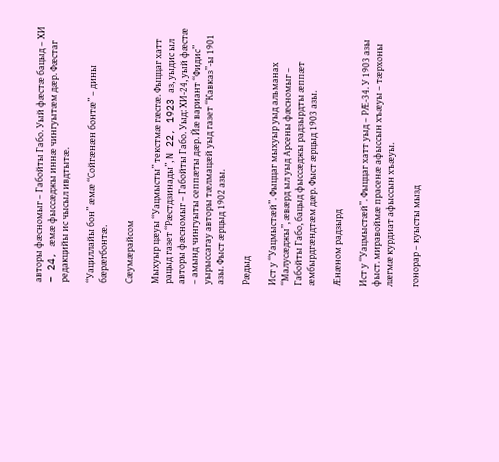авторы фæсномыг – Габойты Габо. Уый фæстæ бацыд – ХИ – 24, æмæ фыссæджы иннæ чингуытæм дæр. Фæстаг редакцийы ис чысыл ивдтытæ.

“Уациллайы бон” æмæ “Сойгæнæн бонтæ” – дины бæрæгбонтæ.

Сæумæрайсом

Мыхуыр цæуы “Уацмысты” текстмæ гæсгæ. Фыццаг хатт рацыд газет “Рæстдзинады”, N 22, 1923 аз, уыдис ыл авторы фæсномыг – Габойты Габо. Уыд: ХИ-24, уый фæстæ – амынд чингуыты сеппæты дæр. Йæ вариант “Фидис” уырыссагау авторы тæлмацæй уыд газет “Кавказ”-ы 1901 азы. Фыст æрцыд 1902 азы.

Рæдыд

Ист у “Уацмыстæй”. Фыццаг мыхуыр уыд альманах “Малусæджы”, æвæрд ыл уыд Арсены фæсномыг – Габойты Габо, бацыд фыссæджы радзырдты æппæт æмбырдгæндтæм дæр. Фыст æрцыд 1903 азы.

Æнæном радзырд

Ист у “Уацмыстæй”. Фыццаг хатт уыд – РÆ-34. У 1903 азы фыст. миравоймæ прасенæ афыссын хъæуы – тæрхоны лæгмæ курдиат афыссын хъæуы.

гонорар – куысты мызд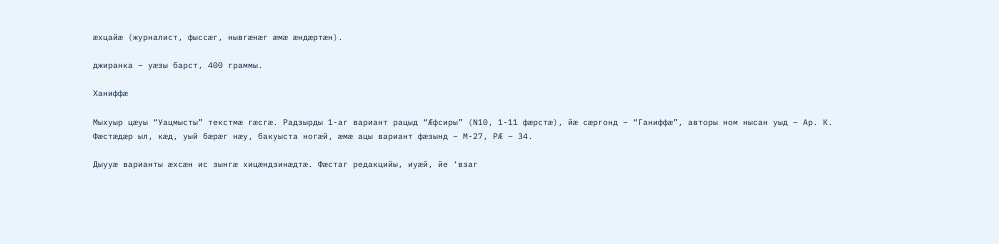æхцайæ (журналист, фыссæг, нывгæнæг æмæ æндæртæн).

джиранка – уæзы барст, 400 граммы.

Ханиффæ

Мыхуыр цæуы “Уацмысты” текстмæ гæсгæ. Радзырды 1-аг вариант рацыд “Æфсиры” (N10, 1-11 фæрстæ), йæ сæргонд – “Ганиффæ”, авторы ном нысан уыд – Ар. К. Фæстæдæр ыл, кæд, уый бæрæг нæу, бакуыста ногæй, æмæ ацы вариант фæзынд – М-27, РÆ – 34.

Дыууæ варианты æхсæн ис зынгæ хицæндзинæдтæ. Фæстаг редакцийы, иуæй, йе ‘взаг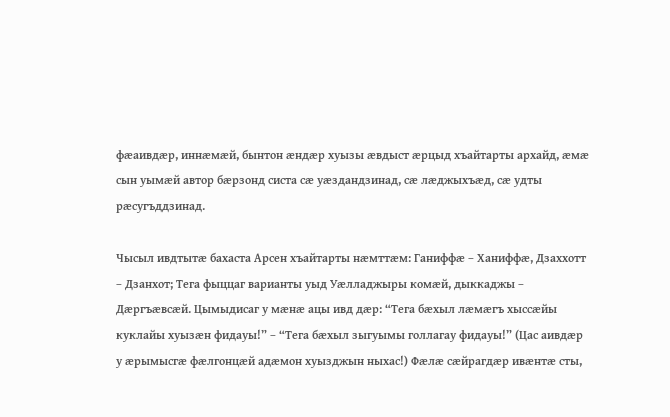фæаивдæр, иннæмæй, бынтон æндæр хуызы æвдыст æрцыд хъайтарты архайд, æмæ сын уымæй автор бæрзонд систа сæ уæздандзинад, сæ лæджыхъæд, сæ удты рæсугъддзинад.

Чысыл ивдтытæ бахаста Арсен хъайтарты нæмттæм: Ганиффæ – Ханиффæ, Дзаххотт – Дзанхот; Тега фыццаг варианты уыд Уæлладжыры комæй, дыккаджы – Дæргъæвсæй. Цымыдисаг у мæнæ ацы ивд дæр: “Тега бæхыл лæмæгъ хыссæйы куклайы хуызæн фидауы!” – “Тега бæхыл зыгуымы голлагау фидауы!” (Цас аивдæр у æрымысгæ фæлгонцæй адæмон хуызджын ныхас!) Фæлæ сæйрагдæр ивæнтæ сты,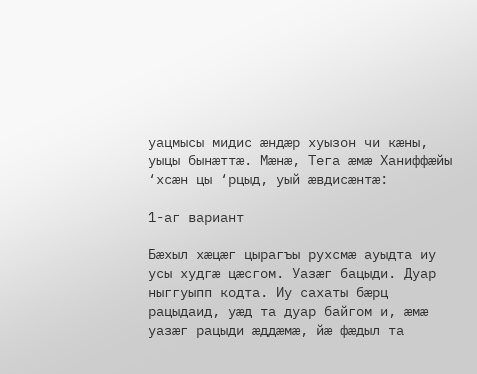уацмысы мидис æндæр хуызон чи кæны, уыцы бынæттæ. Мæнæ, Тега æмæ Ханиффæйы ‘хсæн цы ‘рцыд, уый æвдисæнтæ:

1-аг вариант

Бæхыл хæцæг цырагъы рухсмæ ауыдта иу усы худгæ цæсгом. Уазæг бацыди. Дуар ныггуыпп кодта. Иу сахаты бæрц рацыдаид, уæд та дуар байгом и, æмæ уазæг рацыди æддæмæ, йæ фæдыл та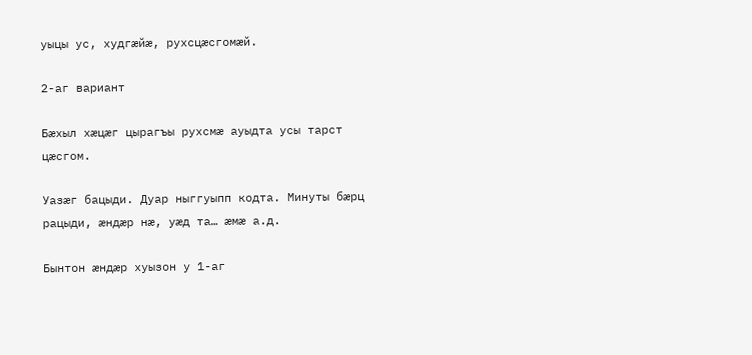уыцы ус, худгæйæ, рухсцæсгомæй.

2-аг вариант

Бæхыл хæцæг цырагъы рухсмæ ауыдта усы тарст цæсгом.

Уазæг бацыди. Дуар ныггуыпп кодта. Минуты бæрц рацыди, æндæр нæ, уæд та… æмæ а.д.

Бынтон æндæр хуызон у 1-аг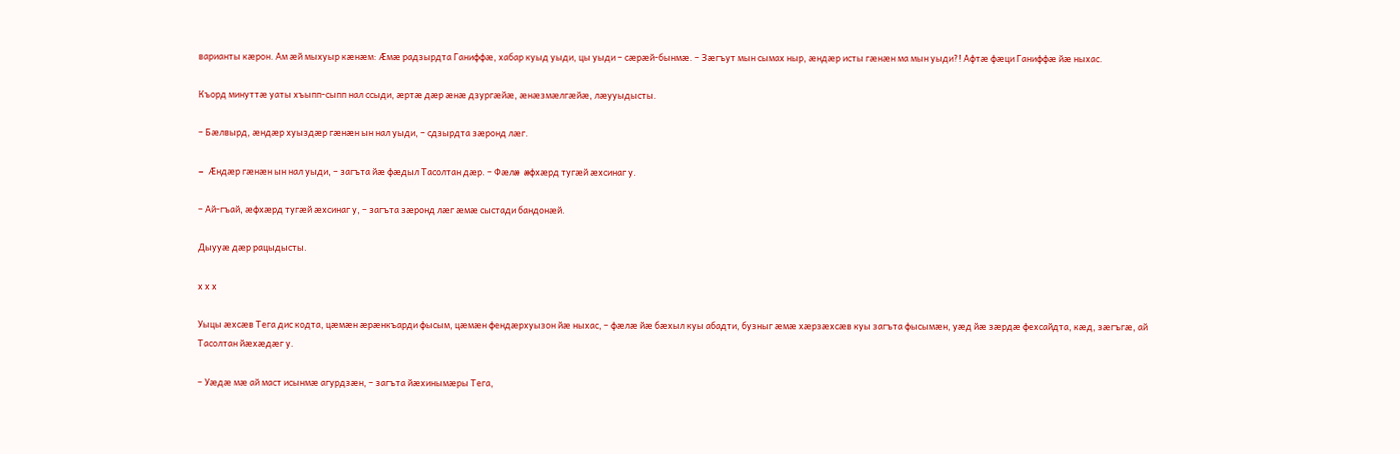варианты кæрон. Ам æй мыхуыр кæнæм: Æмæ радзырдта Ганиффæ, хабар куыд уыди, цы уыди – сæрæй-бынмæ. – Зæгъут мын сымах ныр, æндæр исты гæнæн ма мын уыди?! Афтæ фæци Ганиффæ йæ ныхас.

Къорд минуттæ уаты хъыпп-сыпп нал ссыди, æртæ дæр æнæ дзургæйæ, æнæзмæлгæйæ, лæууыдысты.

– Бæлвырд, æндæр хуыздæр гæнæн ын нал уыди, – сдзырдта зæронд лæг.

– Æндæр гæнæн ын нал уыди, – загъта йæ фæдыл Тасолтан дæр. – Фæлæ æфхæрд тугæй æхсинаг у.

– Ай-гъай, æфхæрд тугæй æхсинаг у, – загъта зæронд лæг æмæ сыстади бандонæй.

Дыууæ дæр рацыдысты.

х х х

Уыцы æхсæв Тега дис кодта, цæмæн æрæнкъарди фысым, цæмæн фендæрхуызон йæ ныхас, – фæлæ йæ бæхыл куы абадти, бузныг æмæ хæрзæхсæв куы загъта фысымæн, уæд йæ зæрдæ фехсайдта, кæд, зæгъгæ, ай Тасолтан йæхæдæг у.

– Уæдæ мæ ай маст исынмæ агурдзæн, – загъта йæхинымæры Тега,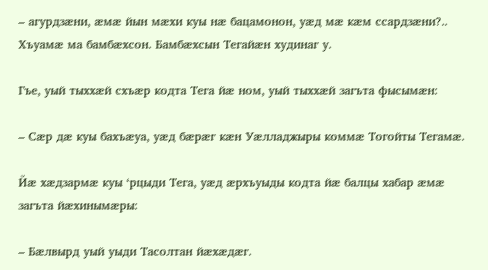– агурдзæни, æмæ йын мæхи куы нæ бацамонон, уæд мæ кæм ссардзæни?.. Хъуамæ ма бамбæхсон. Бамбæхсын Тегайæн худинаг у.

Гъе, уый тыххæй схъæр кодта Тега йæ ном, уый тыххæй загъта фысымæн:

– Сæр дæ куы бахъæуа, уæд бæрæг кæн Уæлладжыры коммæ Тогойты Тегамæ.

Йæ хæдзармæ куы ‘рцыди Тега, уæд æрхъуыды кодта йæ балцы хабар æмæ загъта йæхинымæры:

– Бæлвырд уый уыди Тасолтан йæхæдæг.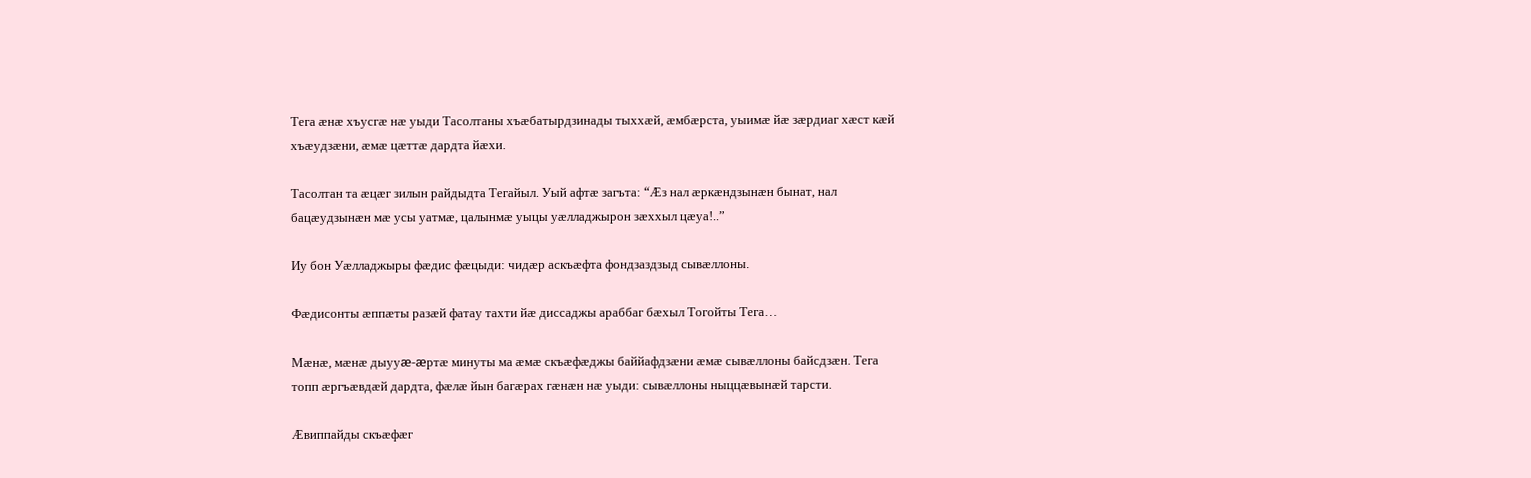Тега æнæ хъусгæ нæ уыди Тасолтаны хъæбатырдзинады тыххæй, æмбæрста, уыимæ йæ зæрдиаг хæст кæй хъæудзæни, æмæ цæттæ дардта йæхи.

Тасолтан та æцæг зилын райдыдта Тегайыл. Уый афтæ загъта: “Æз нал æркæндзынæн бынат, нал бацæудзынæн мæ усы уатмæ, цалынмæ уыцы уæлладжырон зæххыл цæуа!..”

Иу бон Уæлладжыры фæдис фæцыди: чидæр аскъæфта фондзаздзыд сывæллоны.

Фæдисонты æппæты разæй фатау тахти йæ диссаджы араббаг бæхыл Тогойты Тега…

Мæнæ, мæнæ дыууæ-æртæ минуты ма æмæ скъæфæджы баййафдзæни æмæ сывæллоны байсдзæн. Тега топп æргъæвдæй дардта, фæлæ йын багæрах гæнæн нæ уыди: сывæллоны ныццæвынæй тарсти.

Æвиппайды скъæфæг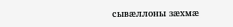сывæллоны зæхмæ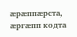æрæппæрста, æргæпп кодта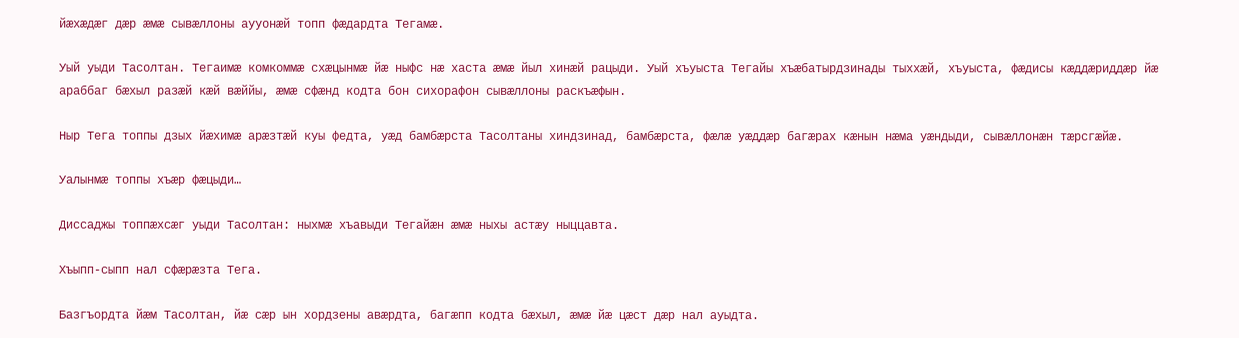йæхæдæг дæр æмæ сывæллоны аууонæй топп фæдардта Тегамæ.

Уый уыди Тасолтан. Тегаимæ комкоммæ схæцынмæ йæ ныфс нæ хаста æмæ йыл хинæй рацыди. Уый хъуыста Тегайы хъæбатырдзинады тыххæй, хъуыста, фæдисы кæддæриддæр йæ араббаг бæхыл разæй кæй вæййы, æмæ сфæнд кодта бон сихорафон сывæллоны раскъæфын.

Ныр Тега топпы дзых йæхимæ арæзтæй куы федта, уæд бамбæрста Тасолтаны хиндзинад, бамбæрста, фæлæ уæддæр багæрах кæнын нæма уæндыди, сывæллонæн тæрсгæйæ.

Уалынмæ топпы хъæр фæцыди…

Диссаджы топпæхсæг уыди Тасолтан: ныхмæ хъавыди Тегайæн æмæ ныхы астæу ныццавта.

Хъыпп-сыпп нал сфæрæзта Тега.

Базгъордта йæм Тасолтан, йæ сæр ын хордзены авæрдта, багæпп кодта бæхыл, æмæ йæ цæст дæр нал ауыдта.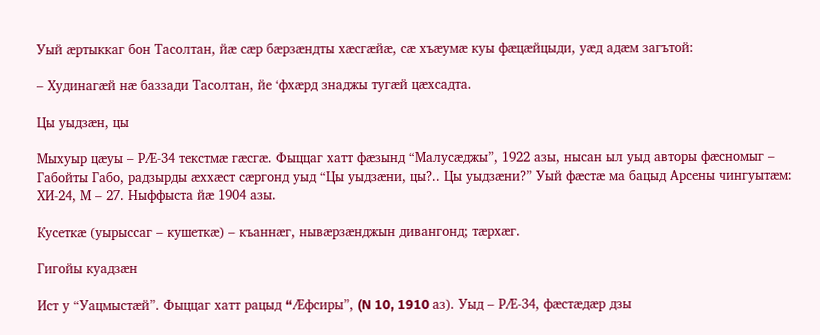Уый æртыккаг бон Тасолтан, йæ сæр бæрзæндты хæсгæйæ, сæ хъæумæ куы фæцæйцыди, уæд адæм загътой:

– Худинагæй нæ баззади Тасолтан, йе ‘фхæрд знаджы тугæй цæхсадта.

Цы уыдзæн, цы

Мыхуыр цæуы – РÆ-34 текстмæ гæсгæ. Фыццаг хатт фæзынд “Малусæджы”, 1922 азы, нысан ыл уыд авторы фæсномыг – Габойты Габо, радзырды æххæст сæргонд уыд “Цы уыдзæни, цы?.. Цы уыдзæни?” Уый фæстæ ма бацыд Арсены чингуытæм: ХИ-24, М – 27. Ныффыста йæ 1904 азы.

Кусеткæ (уырыссаг – кушеткæ) – къаннæг, нывæрзæнджын дивангонд; тæрхæг.

Гигойы куадзæн

Ист у “Уацмыстæй”. Фыццаг хатт рацыд “Æфсиры”, (N 10, 1910 аз). Уыд – РÆ-34, фæстæдæр дзы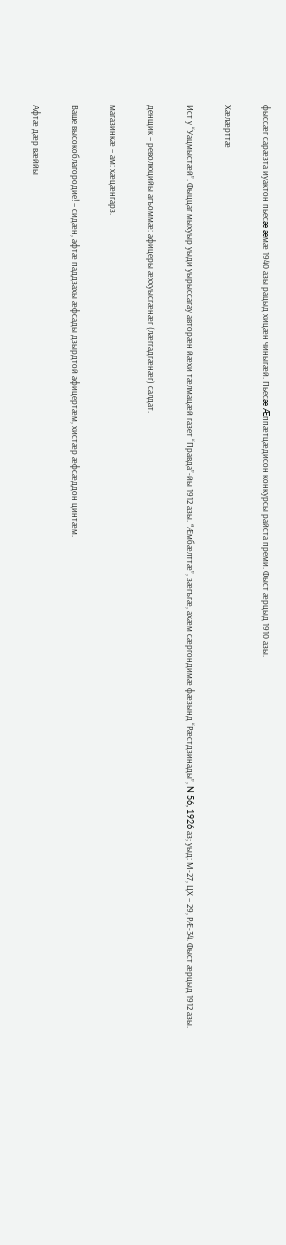фыссæг сарæзта иуактон пьесæ æмæ 1940 азы рацыд хицæн чиныгæй. Пьесæ Æппæтцæдисон конкурсы райста преми. Фыст æрцыд 1910 азы.

Хæлæрттæ

Ист у “Уацмыстæй”. Фыццаг мыхуыр уыди уырыссагау авторæн йæхи тæлмацæй газет “Правда”-йы 1912 азы. “Æмбæлттæ”, зæгъгæ, ахæм сæргондимæ фæзынд “Рæстдзинады”, N 56, 1926 аз; уыд: М-27, ЦХ – 29, РÆ-34. Фыст æрцыд 1912 азы.

денщик – революцийы агъоммæ: афицеры æххуысгæнæг (лæггадгæнæг) салдат.

магазинкæ – ам: хæцæнгарз.

Ваше высокоблагородие! – сидæн, афтæ паддзахы æфсады дзырдтой афицертæм, хистæр æфсæддон цинтæм.

Афтæ дæр вæййы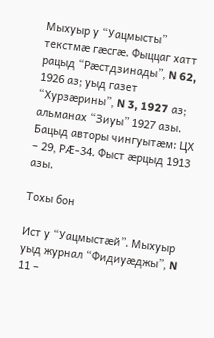Мыхуыр у “Уацмысты” текстмæ гæсгæ. Фыццаг хатт рацыд “Рæстдзинады”, N 62, 1926 аз; уыд газет “Хурзæрины”, N 3, 1927 аз; альманах “Зиуы” 1927 азы. Бацыд авторы чингуытæм: ЦХ – 29, РÆ-34. Фыст æрцыд 1913 азы.

Тохы бон

Ист у “Уацмыстæй”. Мыхуыр уыд журнал “Фидиуæджы”, N 11 –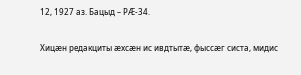12, 1927 аз. Бацыд – РÆ-34.

Хицæн редакциты æхсæн ис ивдтытæ, фыссæг систа, мидис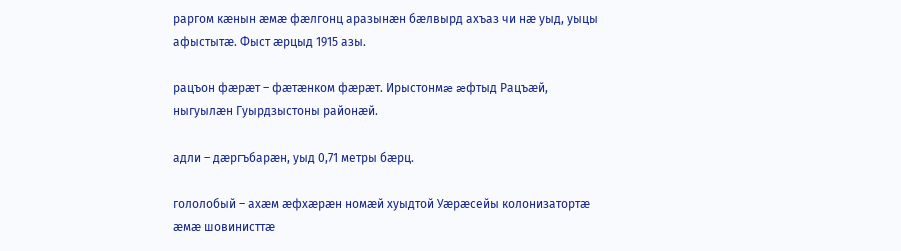раргом кæнын æмæ фæлгонц аразынæн бæлвырд ахъаз чи нæ уыд, уыцы афыстытæ. Фыст æрцыд 1915 азы.

рацъон фæрæт – фæтæнком фæрæт. Ирыстонмæ æфтыд Рацъæй, ныгуылæн Гуырдзыстоны районæй.

адли – дæргъбарæн, уыд 0,71 метры бæрц.

гололобый – ахæм æфхæрæн номæй хуыдтой Уæрæсейы колонизатортæ æмæ шовинисттæ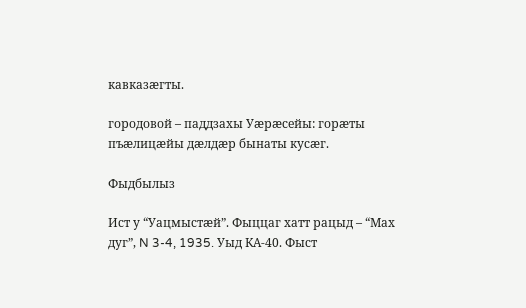кавказæгты.

городовой – паддзахы Уæрæсейы: горæты пъæлицæйы дæлдæр бынаты кусæг.

Фыдбылыз

Ист у “Уацмыстæй”. Фыццаг хатт рацыд – “Мах дуг”, N 3-4, 1935. Уыд КА-40. Фыст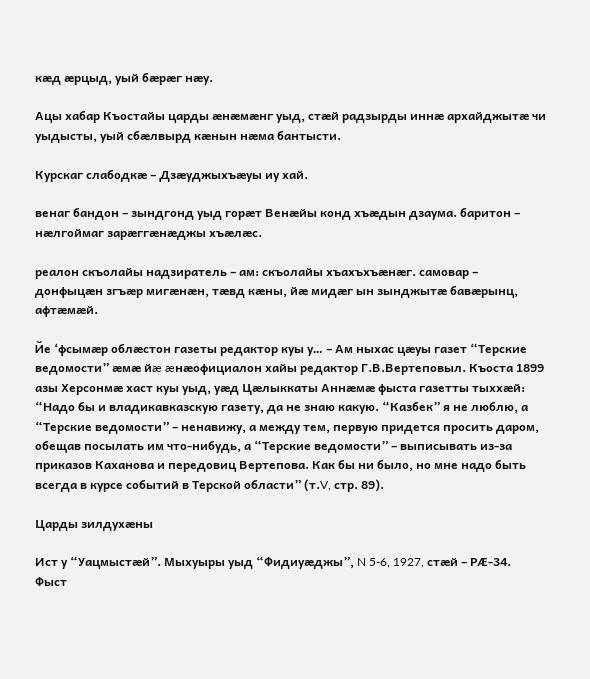кæд æрцыд, уый бæрæг нæу.

Ацы хабар Къостайы царды æнæмæнг уыд, стæй радзырды иннæ архайджытæ чи уыдысты, уый сбæлвырд кæнын нæма бантысти.

Курскаг слабодкæ – Дзæуджыхъæуы иу хай.

венаг бандон – зындгонд уыд горæт Венæйы конд хъæдын дзаума. баритон – нæлгоймаг зарæггæнæджы хъæлæс.

реалон скъолайы надзиратель – ам: скъолайы хъахъхъæнæг. самовар – донфыцæн згъæр мигæнæн, тæвд кæны, йæ мидæг ын зынджытæ бавæрынц, афтæмæй.

Йе ‘фсымæр облæстон газеты редактор куы у… – Ам ныхас цæуы газет “Терские ведомости” æмæ йæ æнæофициалон хайы редактор Г.В.Вертеповыл. Къоста 1899 азы Херсонмæ хаст куы уыд, уæд Цæлыккаты Аннæмæ фыста газетты тыххæй: “Надо бы и владикавказскую газету, да не знаю какую. “Казбек” я не люблю, а “Терские ведомости” – ненавижу, а между тем, первую придется просить даром, обещав посылать им что-нибудь, а “Терские ведомости” – выписывать из-за приказов Каханова и передовиц Вертепова. Как бы ни было, но мне надо быть всегда в курсе событий в Терской области” (т.V, стр. 89).

Царды зилдухæны

Ист у “Уацмыстæй”. Мыхуыры уыд “Фидиуæджы”, N 5-6, 1927, стæй – РÆ-34. Фыст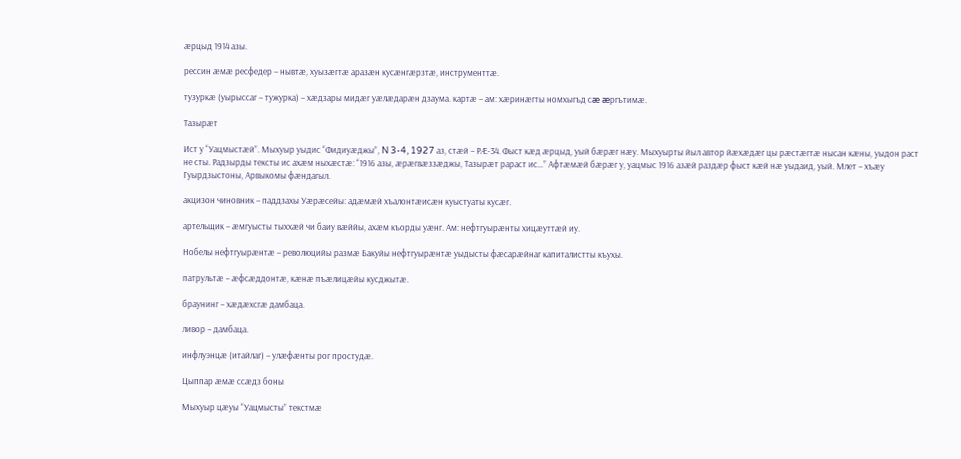æрцыд 1914 азы.

рессин æмæ ресфедер – нывтæ, хуызæгтæ аразæн кусæнгæрзтæ, инструменттæ.

тузуркæ (уырыссаг – тужурка) – хæдзары мидæг уæлæдарæн дзаума. картæ – ам: хæринæгты номхыгъд сæ æргътимæ.

Тазырæт

Ист у “Уацмыстæй”. Мыхуыр уыдис “Фидиуæджы”, N 3-4, 1927 аз, стæй – РÆ-34. Фыст кæд æрцыд, уый бæрæг нæу. Мыхуырты йыл автор йæхæдæг цы рæстæгтæ нысан кæны, уыдон раст не сты. Радзырды тексты ис ахæм ныхæстæ: “1916 азы, æрæгвæззæджы, Тазырæт рараст ис…” Афтæмæй бæрæг у, уацмыс 1916 азæй раздæр фыст кæй нæ уыдаид, уый. Млет – хъæу Гуырдзыстоны, Арвыкомы фæндагыл.

акцизон чиновник – паддзахы Уæрæсейы: адæмæй хъалонтæисæн куыстуаты кусæг.

артельщик – æмгуысты тыххæй чи баиу вæййы, ахæм къорды уæнг. Ам: нефтгуырæнты хицæуттæй иу.

Нобелы нефтгуырæнтæ – революцийы размæ Бакуйы нефтгуырæнтæ уыдысты фæсарæйнаг капиталистты къухы.

патрультæ – æфсæддонтæ, кæнæ пъæлицæйы кусджытæ.

браунинг – хæдæхсгæ дамбаца.

ливор – дамбаца.

инфлуэнцæ (итайлаг) – улæфæнты рог простудæ.

Цыппар æмæ ссæдз боны

Мыхуыр цæуы “Уацмысты” текстмæ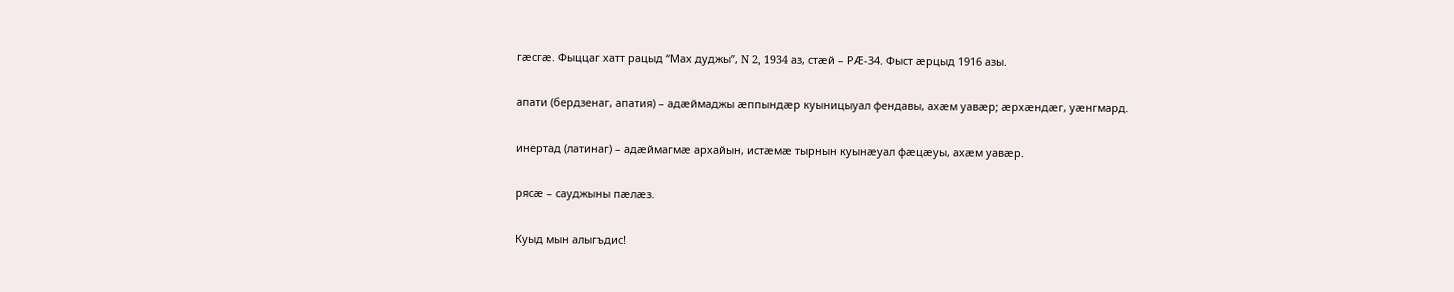гæсгæ. Фыццаг хатт рацыд “Мах дуджы”, N 2, 1934 аз, стæй – РÆ-34. Фыст æрцыд 1916 азы.

апати (бердзенаг, апатия) – адæймаджы æппындæр куыницыуал фендавы, ахæм уавæр; æрхæндæг, уæнгмард.

инертад (латинаг) – адæймагмæ архайын, истæмæ тырнын куынæуал фæцæуы, ахæм уавæр.

рясæ – сауджыны пæлæз.

Куыд мын алыгъдис!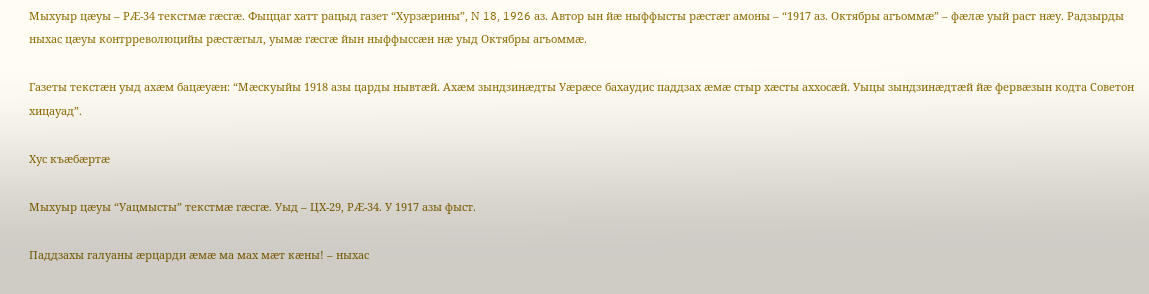Мыхуыр цæуы – РÆ-34 текстмæ гæсгæ. Фыццаг хатт рацыд газет “Хурзæрины”, N 18, 1926 аз. Автор ын йæ ныффысты рæстæг амоны – “1917 аз. Октябры агъоммæ” – фæлæ уый раст нæу. Радзырды ныхас цæуы контрреволюцийы рæстæгыл, уымæ гæсгæ йын ныффыссæн нæ уыд Октябры агъоммæ.

Газеты текстæн уыд ахæм бацæуæн: “Мæскуыйы 1918 азы царды нывтæй. Ахæм зындзинæдты Уæрæсе бахаудис паддзах æмæ стыр хæсты аххосæй. Уыцы зындзинæдтæй йæ фервæзын кодта Советон хицауад”.

Хус къæбæртæ

Мыхуыр цæуы “Уацмысты” текстмæ гæсгæ. Уыд – ЦХ-29, РÆ-34. У 1917 азы фыст.

Паддзахы галуаны æрцарди æмæ ма мах мæт кæны! – ныхас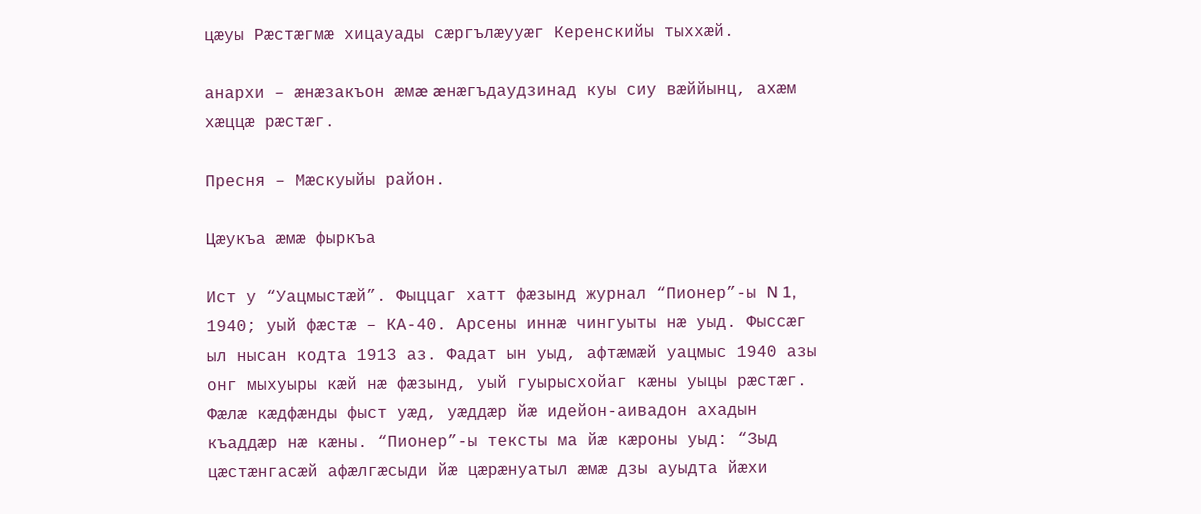цæуы Рæстæгмæ хицауады сæргълæууæг Керенскийы тыххæй.

анархи – æнæзакъон æмæ æнæгъдаудзинад куы сиу вæййынц, ахæм хæццæ рæстæг.

Пресня – Мæскуыйы район.

Цæукъа æмæ фыркъа

Ист у “Уацмыстæй”. Фыццаг хатт фæзынд журнал “Пионер”-ы N 1, 1940; уый фæстæ – КА-40. Арсены иннæ чингуыты нæ уыд. Фыссæг ыл нысан кодта 1913 аз. Фадат ын уыд, афтæмæй уацмыс 1940 азы онг мыхуыры кæй нæ фæзынд, уый гуырысхойаг кæны уыцы рæстæг. Фæлæ кæдфæнды фыст уæд, уæддæр йæ идейон-аивадон ахадын къаддæр нæ кæны. “Пионер”-ы тексты ма йæ кæроны уыд: “Зыд цæстæнгасæй афæлгæсыди йæ цæрæнуатыл æмæ дзы ауыдта йæхи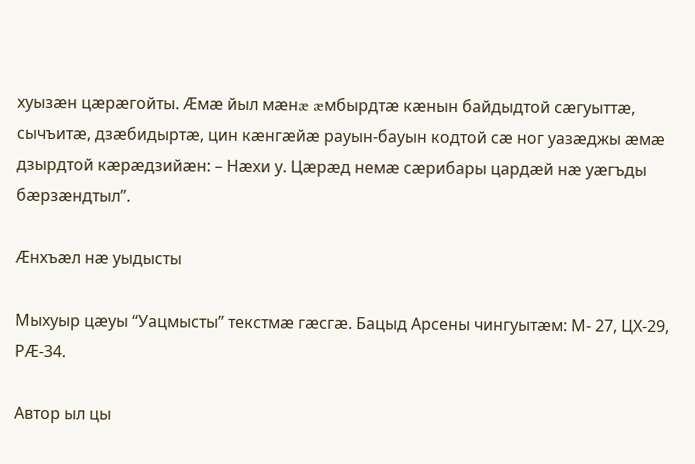хуызæн цæрæгойты. Æмæ йыл мæнæ æмбырдтæ кæнын байдыдтой сæгуыттæ, сычъитæ, дзæбидыртæ, цин кæнгæйæ рауын-бауын кодтой сæ ног уазæджы æмæ дзырдтой кæрæдзийæн: – Нæхи у. Цæрæд немæ сæрибары цардæй нæ уæгъды бæрзæндтыл”.

Æнхъæл нæ уыдысты

Мыхуыр цæуы “Уацмысты” текстмæ гæсгæ. Бацыд Арсены чингуытæм: М- 27, ЦХ-29, РÆ-34.

Автор ыл цы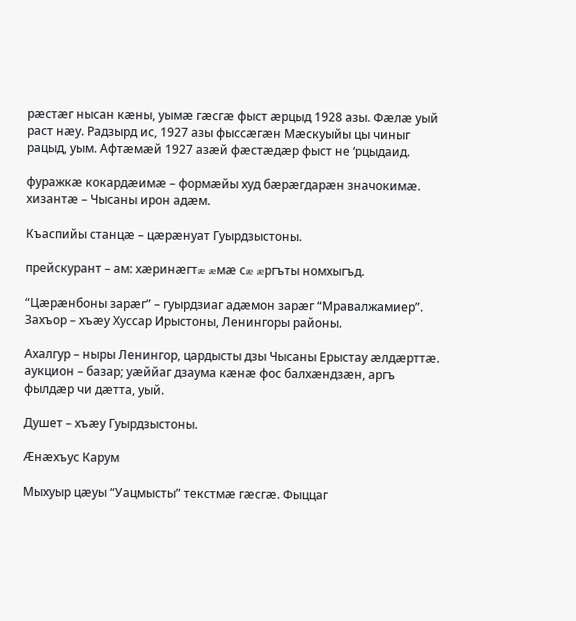рæстæг нысан кæны, уымæ гæсгæ фыст æрцыд 1928 азы. Фæлæ уый раст нæу. Радзырд ис, 1927 азы фыссæгæн Мæскуыйы цы чиныг рацыд, уым. Афтæмæй 1927 азæй фæстæдæр фыст не ‘рцыдаид.

фуражкæ кокардæимæ – формæйы худ бæрæгдарæн значокимæ. хизантæ – Чысаны ирон адæм.

Къаспийы станцæ – цæрæнуат Гуырдзыстоны.

прейскурант – ам: хæринæгтæ æмæ сæ æргъты номхыгъд.

“Цæрæнбоны зарæг” – гуырдзиаг адæмон зарæг “Мравалжамиер”. Захъор – хъæу Хуссар Ирыстоны, Ленингоры районы.

Ахалгур – ныры Ленингор, цардысты дзы Чысаны Ерыстау æлдæрттæ. аукцион – базар; уæййаг дзаума кæнæ фос балхæндзæн, аргъ фылдæр чи дæтта, уый.

Душет – хъæу Гуырдзыстоны.

Æнæхъус Карум

Мыхуыр цæуы “Уацмысты” текстмæ гæсгæ. Фыццаг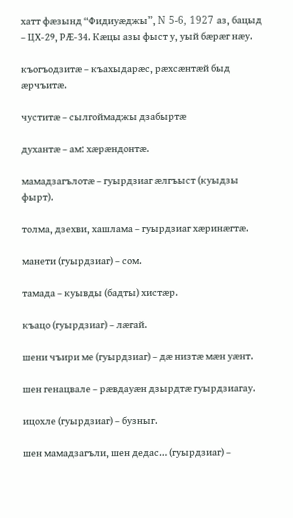хатт фæзынд “Фидиуæджы”, N 5-6, 1927 аз, бацыд – ЦХ-29, РÆ-34. Кæцы азы фыст у, уый бæрæг нæу.

къогъодзитæ – къахыдарæс, рæхсæнтæй быд æрчъитæ.

чуститæ – сылгоймаджы дзабыртæ

духантæ – ам: хæрæндонтæ.

мамадзагълотæ – гуырдзиаг æлгъыст (куыдзы фырт).

толма, дзехви, хашлама – гуырдзиаг хæринæгтæ.

манети (гуырдзиаг) – сом.

тамада – куывды (бадты) хистæр.

къацо (гуырдзиаг) – лæгай.

шени чъири ме (гуырдзиаг) – дæ низтæ мæн уæнт.

шен генацвале – рæвдауæн дзырдтæ гуырдзиагау.

ицохле (гуырдзиаг) – бузныг.

шен мамадзагъли, шен дедас… (гуырдзиаг) –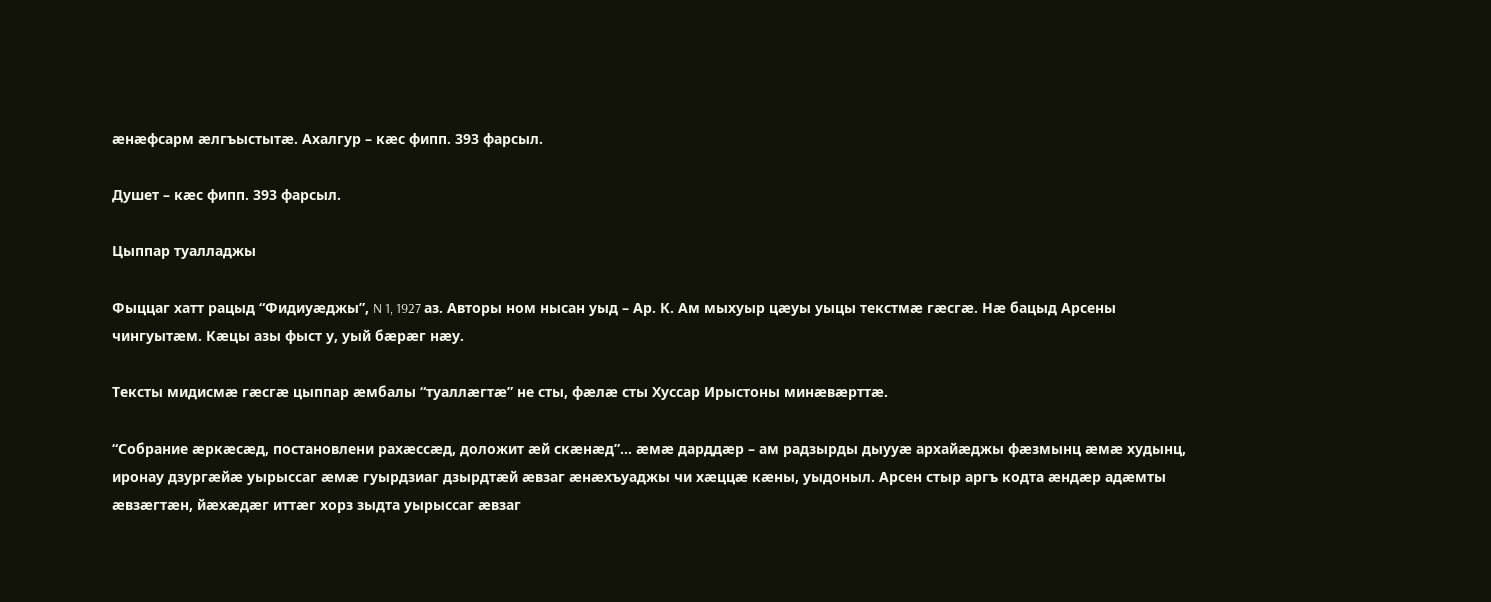æнæфсарм æлгъыстытæ. Ахалгур – кæс фипп. 393 фарсыл.

Душет – кæс фипп. 393 фарсыл.

Цыппар туалладжы

Фыццаг хатт рацыд “Фидиуæджы”, N 1, 1927 аз. Авторы ном нысан уыд – Ар. К. Ам мыхуыр цæуы уыцы текстмæ гæсгæ. Нæ бацыд Арсены чингуытæм. Кæцы азы фыст у, уый бæрæг нæу.

Тексты мидисмæ гæсгæ цыппар æмбалы “туаллæгтæ” не сты, фæлæ сты Хуссар Ирыстоны минæвæрттæ.

“Собрание æркæсæд, постановлени рахæссæд, доложит æй скæнæд”… æмæ дарддæр – ам радзырды дыууæ архайæджы фæзмынц æмæ худынц, иронау дзургæйæ уырыссаг æмæ гуырдзиаг дзырдтæй æвзаг æнæхъуаджы чи хæццæ кæны, уыдоныл. Арсен стыр аргъ кодта æндæр адæмты æвзæгтæн, йæхæдæг иттæг хорз зыдта уырыссаг æвзаг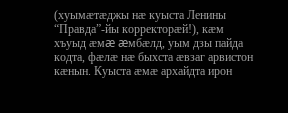(хуымæтæджы нæ куыста Ленины “Правда”-йы корректорæй!), кæм хъуыд æмæ æмбæлд, уым дзы пайда кодта, фæлæ нæ быхста æвзаг арвистон кæнын. Куыста æмæ архайдта ирон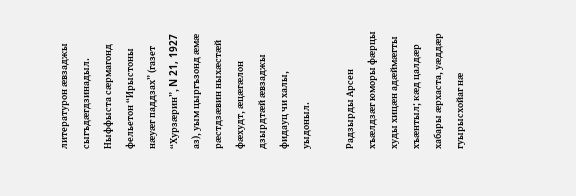литературон æвзаджы сыгъдæгдзинадыл. Ныффыста сæрмагонд фельетон “Ирыстоны нæуæг паддзах” (газет “Хурзæрин”, N 21, 1927 аз), уым цыргъзонд æмæ рæстдзæвин ныхæстæй фæхудт, æцæгæлон дзырдтæй æвзаджы фидауц чи халы, уыдоныл.

Радзырды Арсен хъæлдзæг юморы фæрцы худы хицæн адæймæгты хъæнтыл; кæд цалдæр хабары æрхаста, уæддæр гуырысхойаг нæ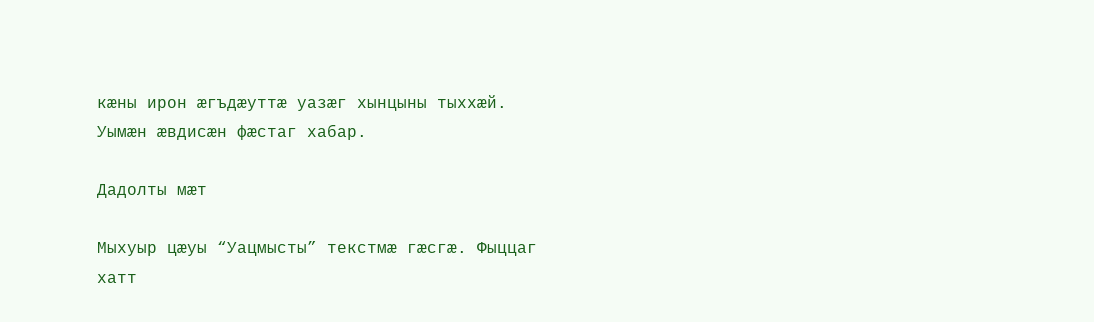кæны ирон æгъдæуттæ уазæг хынцыны тыххæй. Уымæн æвдисæн фæстаг хабар.

Дадолты мæт

Мыхуыр цæуы “Уацмысты” текстмæ гæсгæ. Фыццаг хатт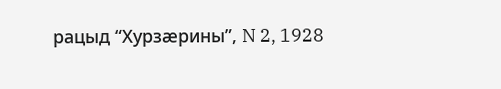рацыд “Хурзæрины”, N 2, 1928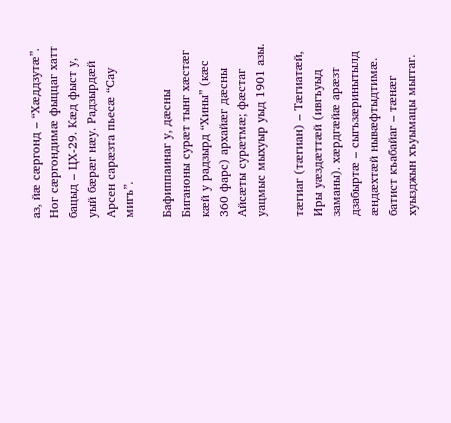аз, йæ сæргонд – “Хæддзутæ”. Ног сæргондимæ фыццаг хатт бацыд – ЦХ-29. Кæд фыст у, уый бæрæг нæу. Радзырдæй Арсен сарæзта пьесæ “Сау мигъ”.

Бафиппаинаг у, дæсны Биганоны сурæт тынг хæстæг кæй у радзырд “Хины” (кæс 360 фарс) архайæг дæсны Айсæты сурæтмæ; фæстаг уацмыс мыхуыр уыд 1901 азы.

тæгиаг (тæгиан) – Тæгиатæй, Иры уæздæттæй (ивгъуыд заманы). хæрдгæйæ арæзт дзабыртæ – сыгъзæринытылд æндæхтæй нывæфтыдтимæ. батист къабайаг – тæнæг хуызджын хъуымацы мыггаг.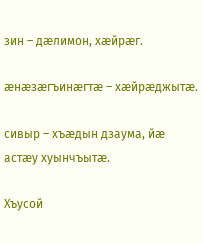зин – дæлимон, хæйрæг.

æнæзæгъинæгтæ – хæйрæджытæ.

сивыр – хъæдын дзаума, йæ астæу хуынчъытæ.

Хъусой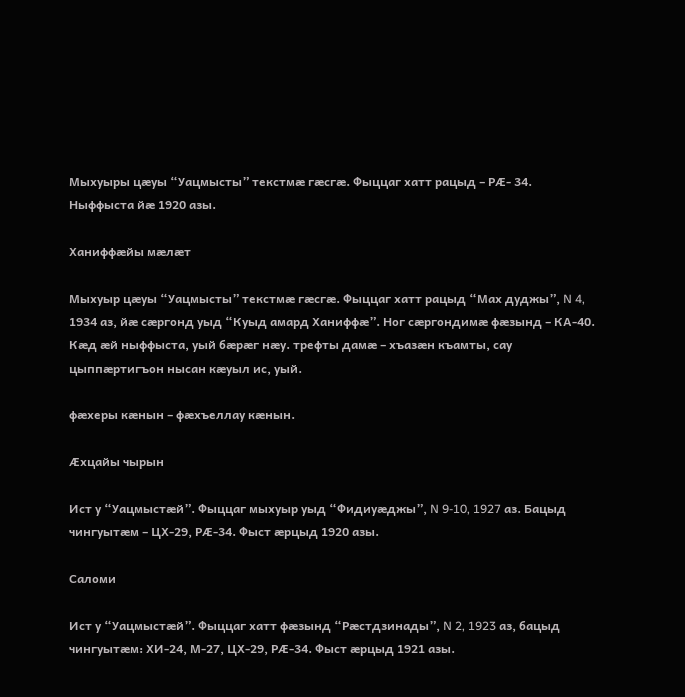Мыхуыры цæуы “Уацмысты” текстмæ гæсгæ. Фыццаг хатт рацыд – РÆ- 34. Ныффыста йæ 1920 азы.

Ханиффæйы мæлæт

Мыхуыр цæуы “Уацмысты” текстмæ гæсгæ. Фыццаг хатт рацыд “Мах дуджы”, N 4, 1934 аз, йæ сæргонд уыд “Куыд амард Ханиффæ”. Ног сæргондимæ фæзынд – КА-40. Кæд æй ныффыста, уый бæрæг нæу. трефты дамæ – хъазæн къамты, сау цыппæртигъон нысан кæуыл ис, уый.

фæхеры кæнын – фæхъеллау кæнын.

Æхцайы чырын

Ист у “Уацмыстæй”. Фыццаг мыхуыр уыд “Фидиуæджы”, N 9-10, 1927 аз. Бацыд чингуытæм – ЦХ-29, РÆ-34. Фыст æрцыд 1920 азы.

Саломи

Ист у “Уацмыстæй”. Фыццаг хатт фæзынд “Рæстдзинады”, N 2, 1923 аз, бацыд чингуытæм: ХИ-24, М-27, ЦХ-29, РÆ-34. Фыст æрцыд 1921 азы.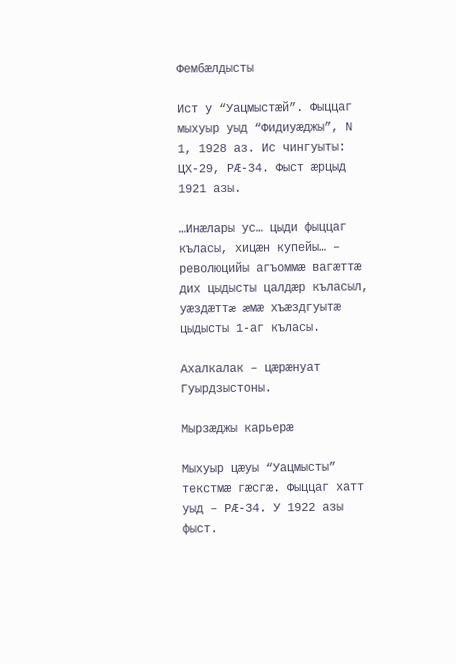Фембæлдысты

Ист у “Уацмыстæй”. Фыццаг мыхуыр уыд “Фидиуæджы”, N 1, 1928 аз. Ис чингуыты: ЦХ-29, РÆ-34. Фыст æрцыд 1921 азы.

…Инæлары ус… цыди фыццаг къласы, хицæн купейы… – революцийы агъоммæ вагæттæ дих цыдысты цалдæр къласыл, уæздæттæ æмæ хъæздгуытæ цыдысты 1-аг къласы.

Ахалкалак – цæрæнуат Гуырдзыстоны.

Мырзæджы карьерæ

Мыхуыр цæуы “Уацмысты” текстмæ гæсгæ. Фыццаг хатт уыд – РÆ-34. У 1922 азы фыст.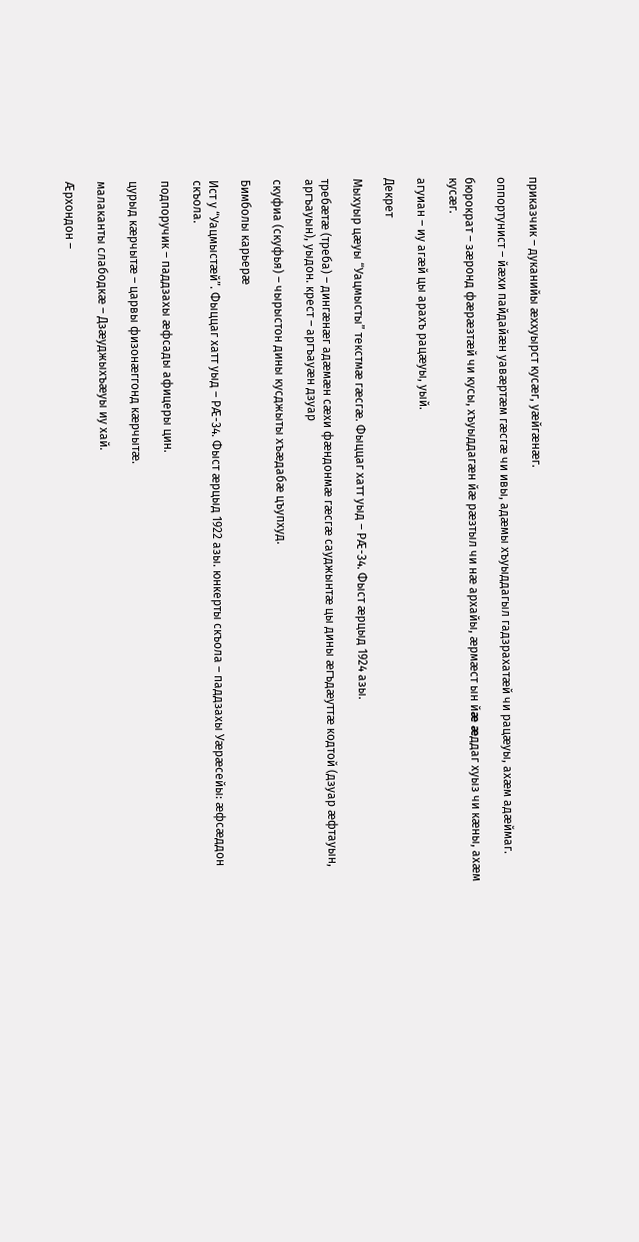приказчик – дуканийы æххуырст кусæг, уæйгæнæг.

оппортунист – йæхи пайдайæн уавæртæм гæсгæ чи ивы, адæмы хъуыддагыл гадзрахатæй чи рацæуы, ахæм адæймаг.

бюрократ – зæронд фæрæзтæй чи кусы, хъуыддагæн йæ рæзтыл чи нæ архайы, æрмæст ын йæ æддаг хуыз чи кæны, ахæм кусæг.

агуиан – иу агæй цы арахъ рацæуы, уый.

Декрет

Мыхуыр цæуы “Уацмысты” текстмæ гæсгæ. Фыццаг хатт уыд – РÆ-34. Фыст æрцыд 1924 азы.

требæтæ (треба) – дингæнæг адæмæн сæхи фæндонмæ гæсгæ сауджынтæ цы дины æгъдæуттæ кодтой (дзуар æфтауын, аргъауын), уыдон. крест – аргъауæн дзуар

скуфиа (скуфья) – чырыстон дины кусджыты хъæдабæ цъупхуд.

Бимболы карьерæ

Ист у “Уацмыстæй”. Фыццаг хатт уыд – РÆ-34. Фыст æрцыд 1922 азы. юнкерты скъола – паддзахы Уæрæсейы: æфсæддон скъола.

подпоручик – паддзахы æфсады афицеры цин.

цурыд кæрчытæ – царвы физонæггонд кæрчытæ.

малаканты слабодкæ – Дзæуджыхъæуы иу хай.

Æрхондон –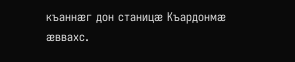къаннæг дон станицæ Къардонмæ æввахс.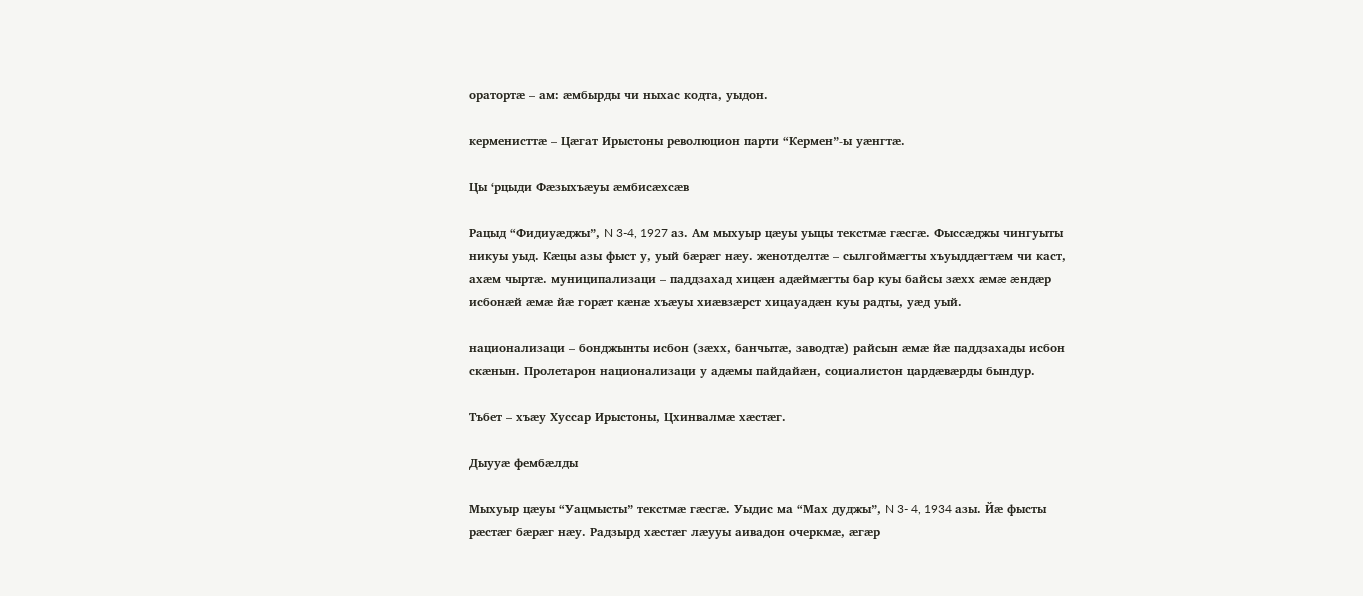оратортæ – ам: æмбырды чи ныхас кодта, уыдон.

керменисттæ – Цæгат Ирыстоны революцион парти “Кермен”-ы уæнгтæ.

Цы ‘рцыди Фæзыхъæуы æмбисæхсæв

Рацыд “Фидиуæджы”, N 3-4, 1927 аз. Ам мыхуыр цæуы уыцы текстмæ гæсгæ. Фыссæджы чингуыты никуы уыд. Кæцы азы фыст у, уый бæрæг нæу. женотделтæ – сылгоймæгты хъуыддæгтæм чи каст, ахæм чыртæ. муниципализаци – паддзахад хицæн адæймæгты бар куы байсы зæхх æмæ æндæр исбонæй æмæ йæ горæт кæнæ хъæуы хиæвзæрст хицауадæн куы радты, уæд уый.

национализаци – бонджынты исбон (зæхх, банчытæ, заводтæ) райсын æмæ йæ паддзахады исбон скæнын. Пролетарон национализаци у адæмы пайдайæн, социалистон цардæвæрды бындур.

Тъбет – хъæу Хуссар Ирыстоны, Цхинвалмæ хæстæг.

Дыууæ фембæлды

Мыхуыр цæуы “Уацмысты” текстмæ гæсгæ. Уыдис ма “Мах дуджы”, N 3- 4, 1934 азы. Йæ фысты рæстæг бæрæг нæу. Радзырд хæстæг лæууы аивадон очеркмæ, æгæр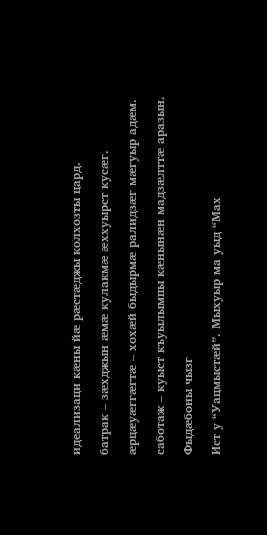идеализаци кæны йæ рæстæджы колхозты цард.

батрак – зæхджын æмæ кулакмæ æххуырст кусæг.

æрцæуæггæгтæ – хохæй быдырмæ ралидзæг мæгуыр адæм.

саботаж – куыст къуылымпы кæнынæн мадзæлттæ аразын.

Фыдæбоны чызг

Ист у “Уацмыстæй”. Мыхуыр ма уыд “Мах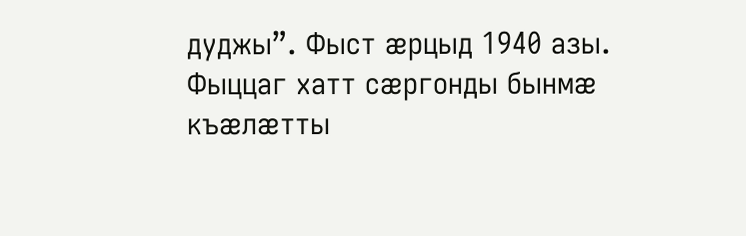дуджы”. Фыст æрцыд 1940 азы. Фыццаг хатт сæргонды бынмæ къæлæтты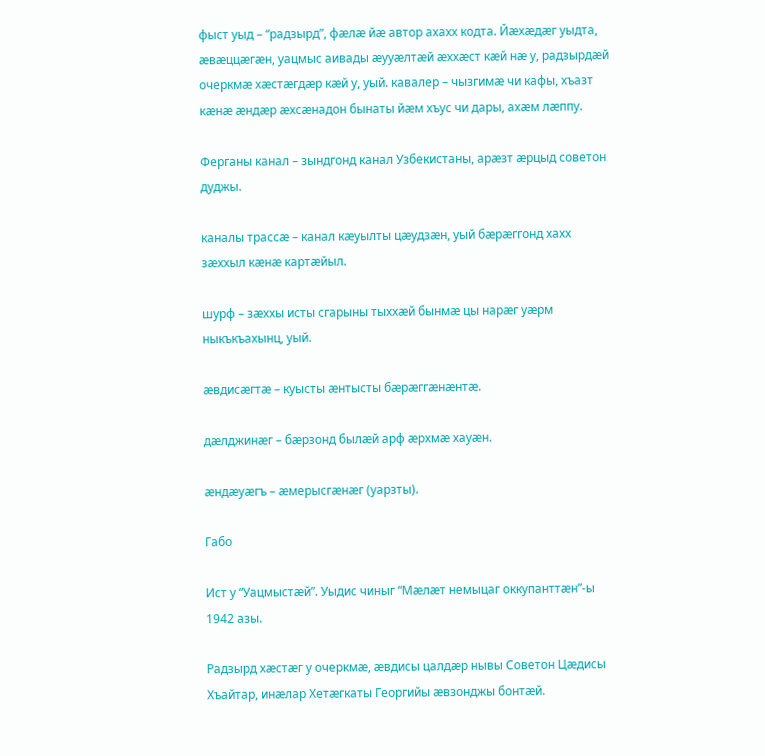фыст уыд – “радзырд”, фæлæ йæ автор ахахх кодта. Йæхæдæг уыдта, æвæццæгæн, уацмыс аивады æууæлтæй æххæст кæй нæ у, радзырдæй очеркмæ хæстæгдæр кæй у, уый. кавалер – чызгимæ чи кафы, хъазт кæнæ æндæр æхсæнадон бынаты йæм хъус чи дары, ахæм лæппу.

Ферганы канал – зындгонд канал Узбекистаны, арæзт æрцыд советон дуджы.

каналы трассæ – канал кæуылты цæудзæн, уый бæрæггонд хахх зæххыл кæнæ картæйыл.

шурф – зæххы исты сгарыны тыххæй бынмæ цы нарæг уæрм ныкъкъахынц, уый.

æвдисæгтæ – куысты æнтысты бæрæггæнæнтæ.

дæлджинæг – бæрзонд былæй арф æрхмæ хауæн.

æндæуæгъ – æмерысгæнæг (уарзты).

Габо

Ист у “Уацмыстæй”. Уыдис чиныг “Мæлæт немыцаг оккупанттæн”-ы 1942 азы.

Радзырд хæстæг у очеркмæ, æвдисы цалдæр нывы Советон Цæдисы Хъайтар, инæлар Хетæгкаты Георгийы æвзонджы бонтæй.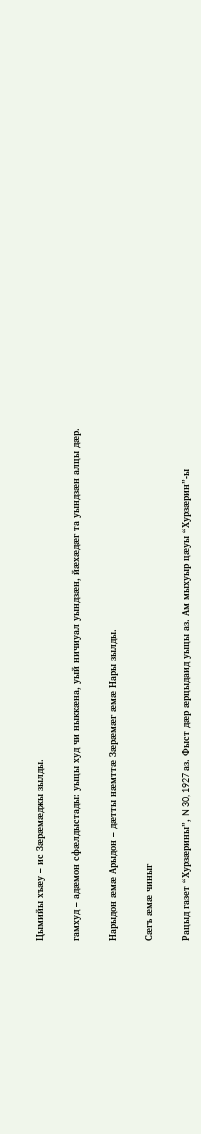Цымийы хъæу – ис Зæрæмæджы зылды.

гамхуд – адæмон сфæлдыстады: уыцы худ чи ныккæна, уый ничиуал уындзæн, йæхæдæг та уындзæн алцы дæр.

Нарыдон æмæ Арыдон – дæтты нæмттæ Зæрæмæг æмæ Нары зылды.

Сæгъ æмæ чиныг

Рацыд газет “Хурзæрины”, N 30, 1927 аз. Фыст дæр æрцыдаид уыцы аз. Ам мыхуыр цæуы “Хурзæрин”-ы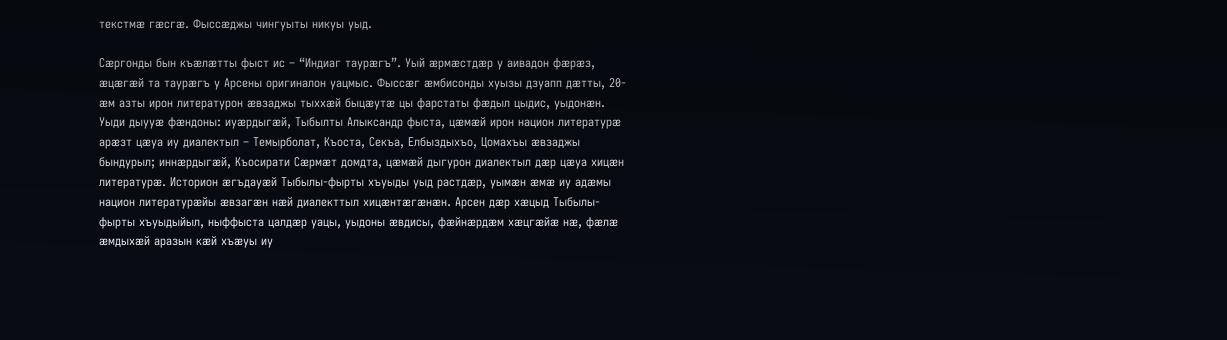текстмæ гæсгæ. Фыссæджы чингуыты никуы уыд.

Сæргонды бын къæлæтты фыст ис – “Индиаг таурæгъ”. Уый æрмæстдæр у аивадон фæрæз, æцæгæй та таурæгъ у Арсены оригиналон уацмыс. Фыссæг æмбисонды хуызы дзуапп дæтты, 20-æм азты ирон литературон æвзаджы тыххæй быцæутæ цы фарстаты фæдыл цыдис, уыдонæн. Уыди дыууæ фæндоны: иуæрдыгæй, Тыбылты Алыксандр фыста, цæмæй ирон национ литературæ арæзт цæуа иу диалектыл – Темырболат, Къоста, Секъа, Елбыздыхъо, Цомахъы æвзаджы бындурыл; иннæрдыгæй, Къосирати Сæрмæт домдта, цæмæй дыгурон диалектыл дæр цæуа хицæн литературæ. Историон æгъдауæй Тыбылы-фырты хъуыды уыд растдæр, уымæн æмæ иу адæмы национ литературæйы æвзагæн нæй диалекттыл хицæнтæгæнæн. Арсен дæр хæцыд Тыбылы-фырты хъуыдыйыл, ныффыста цалдæр уацы, уыдоны æвдисы, фæйнæрдæм хæцгæйæ нæ, фæлæ æмдыхæй аразын кæй хъæуы иу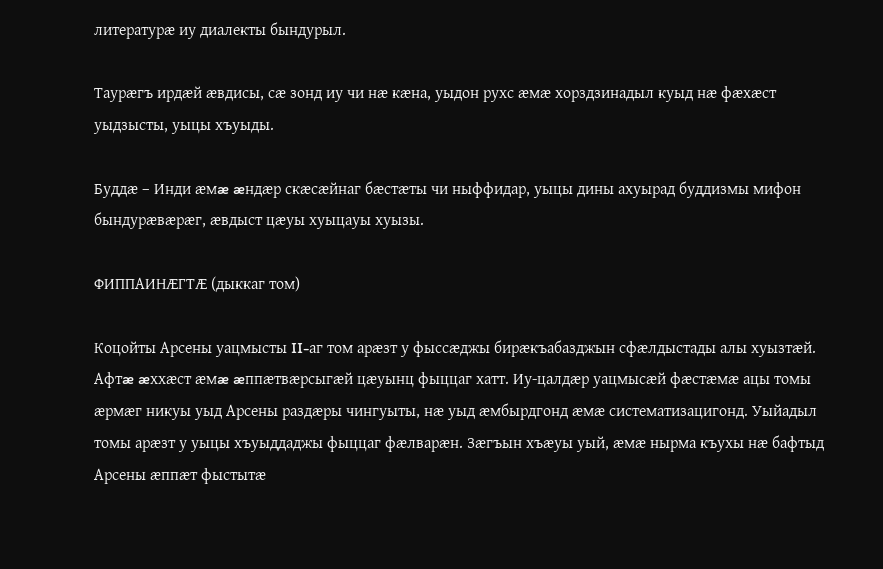литературæ иу диалекты бындурыл.

Таурæгъ ирдæй æвдисы, сæ зонд иу чи нæ кæна, уыдон рухс æмæ хорздзинадыл куыд нæ фæхæст уыдзысты, уыцы хъуыды.

Буддæ – Инди æмæ æндæр скæсæйнаг бæстæты чи ныффидар, уыцы дины ахуырад буддизмы мифон бындурæвæрæг, æвдыст цæуы хуыцауы хуызы.

ФИППАИНÆГТÆ (дыккаг том)

Коцойты Арсены уацмысты II-аг том арæзт у фыссæджы бирæкъабазджын сфæлдыстады алы хуызтæй. Афтæ æххæст æмæ æппæтвæрсыгæй цæуынц фыццаг хатт. Иу-цалдæр уацмысæй фæстæмæ ацы томы æрмæг никуы уыд Арсены раздæры чингуыты, нæ уыд æмбырдгонд æмæ систематизацигонд. Уыйадыл томы арæзт у уыцы хъуыддаджы фыццаг фæлварæн. Зæгъын хъæуы уый, æмæ нырма къухы нæ бафтыд Арсены æппæт фыстытæ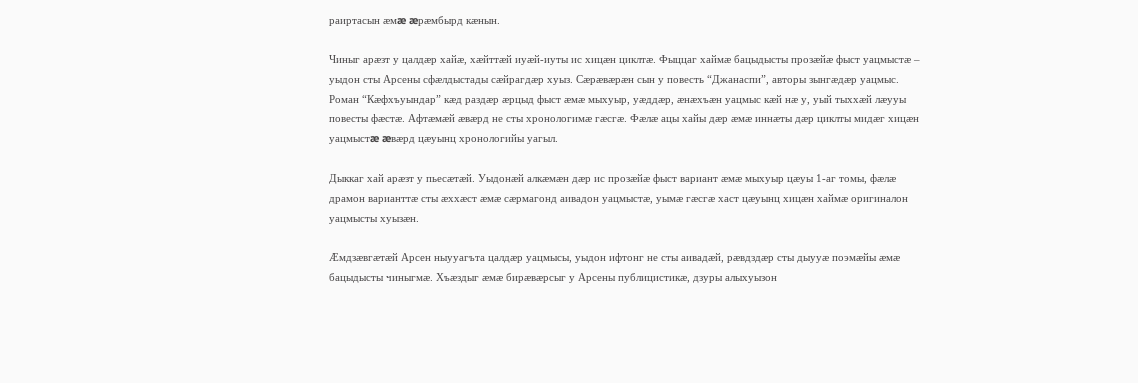раиртасын æмæ æрæмбырд кæнын.

Чиныг арæзт у цалдæр хайæ, хæйттæй иуæй-иуты ис хицæн циклтæ. Фыццаг хаймæ бацыдысты прозæйæ фыст уацмыстæ – уыдон сты Арсены сфæлдыстады сæйрагдæр хуыз. Сæрæвæрæн сын у повесть “Джанаспи”, авторы зынгæдæр уацмыс. Роман “Кæфхъуындар” кæд раздæр æрцыд фыст æмæ мыхуыр, уæддæр, æнæхъæн уацмыс кæй нæ у, уый тыххæй лæууы повесты фæстæ. Афтæмæй æвæрд не сты хронологимæ гæсгæ. Фæлæ ацы хайы дæр æмæ иннæты дæр циклты мидæг хицæн уацмыстæ æвæрд цæуынц хронологийы уагыл.

Дыккаг хай арæзт у пьесæтæй. Уыдонæй алкæмæн дæр ис прозæйæ фыст вариант æмæ мыхуыр цæуы 1-аг томы, фæлæ драмон варианттæ сты æххæст æмæ сæрмагонд аивадон уацмыстæ, уымæ гæсгæ хаст цæуынц хицæн хаймæ оригиналон уацмысты хуызæн.

Æмдзæвгæтæй Арсен ныууагъта цалдæр уацмысы, уыдон ифтонг не сты аивадæй, рæвдздæр сты дыууæ поэмæйы æмæ бацыдысты чиныгмæ. Хъæздыг æмæ бирæвæрсыг у Арсены публицистикæ, дзуры алыхуызон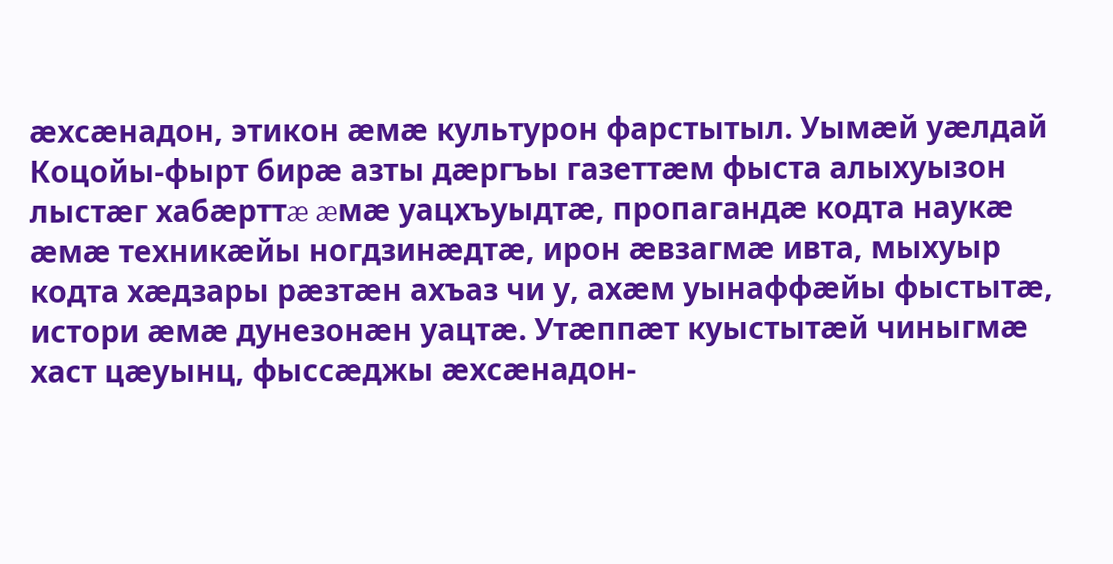æхсæнадон, этикон æмæ культурон фарстытыл. Уымæй уæлдай Коцойы-фырт бирæ азты дæргъы газеттæм фыста алыхуызон лыстæг хабæрттæ æмæ уацхъуыдтæ, пропагандæ кодта наукæ æмæ техникæйы ногдзинæдтæ, ирон æвзагмæ ивта, мыхуыр кодта хæдзары рæзтæн ахъаз чи у, ахæм уынаффæйы фыстытæ, истори æмæ дунезонæн уацтæ. Утæппæт куыстытæй чиныгмæ хаст цæуынц, фыссæджы æхсæнадон-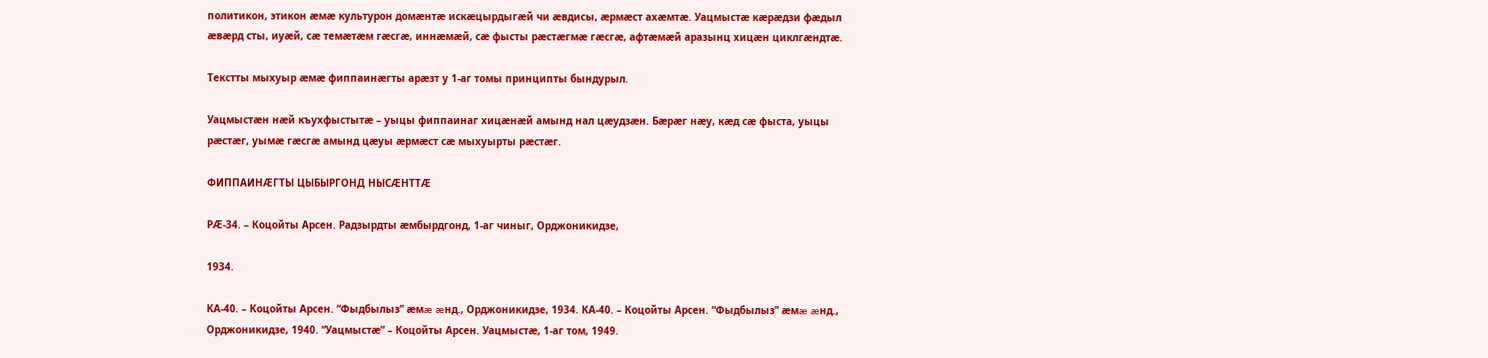политикон, этикон æмæ культурон домæнтæ искæцырдыгæй чи æвдисы, æрмæст ахæмтæ. Уацмыстæ кæрæдзи фæдыл æвæрд сты, иуæй, сæ темæтæм гæсгæ, иннæмæй, сæ фысты рæстæгмæ гæсгæ, афтæмæй аразынц хицæн циклгæндтæ.

Текстты мыхуыр æмæ фиппаинæгты арæзт у 1-аг томы принципты бындурыл.

Уацмыстæн нæй къухфыстытæ – уыцы фиппаинаг хицæнæй амынд нал цæудзæн. Бæрæг нæу, кæд сæ фыста, уыцы рæстæг, уымæ гæсгæ амынд цæуы æрмæст сæ мыхуырты рæстæг.

ФИППАИНÆГТЫ ЦЫБЫРГОНД НЫСÆНТТÆ

РÆ-34. – Коцойты Арсен. Радзырдты æмбырдгонд, 1-аг чиныг, Орджоникидзе,

1934.

КА-40. – Коцойты Арсен. “Фыдбылыз” æмæ æнд., Орджоникидзе, 1934. КА-40. – Коцойты Арсен. “Фыдбылыз” æмæ æнд., Орджоникидзе, 1940. “Уацмыстæ” – Коцойты Арсен. Уацмыстæ, 1-аг том, 1949.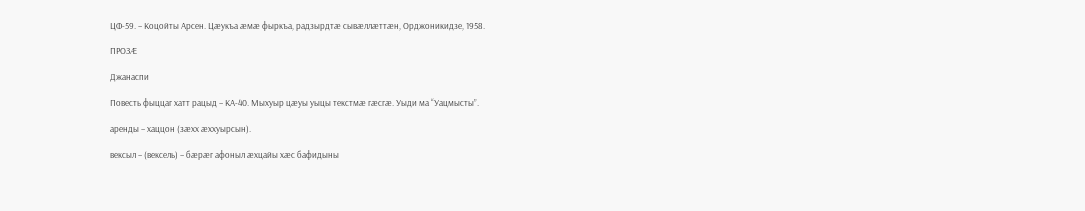ЦФ-59. – Коцойты Арсен. Цæукъа æмæ фыркъа, радзырдтæ сывæллæттæн, Орджоникидзе, 1958.

ПРОЗÆ

Джанаспи

Повесть фыццаг хатт рацыд – КА-40. Мыхуыр цæуы уыцы текстмæ гæсгæ. Уыди ма “Уацмысты”.

аренды – хаццон (зæхх æххуырсын).

вексыл – (вексель) – бæрæг афоныл æхцайы хæс бафидыны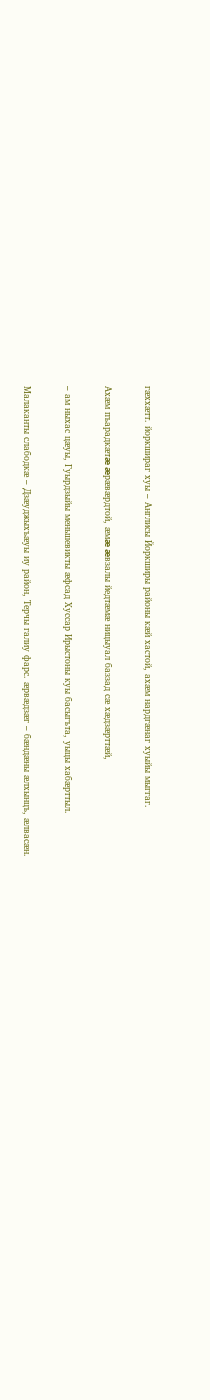гæххæтт. йоркшираг хуы – Англисы Йоркширы районы кæй хастой, ахæм нардгæнаг хуыйы мыггаг.

Ахæм пъарадкæтæ æрæвæрдтой, æмæ æвзалы йедтæмæ ницыуал баззад сæ хæдзæрттæй,

– ам ныхас цæуы, Гуырдзыйы меньшевикты æфсад Хуссар Ирыстоны куы басыгъта, уыцы хабæрттыл.

Малаканты слабодкæ – Дзæуджыхъæуы иу район, Терчы галиу фарс. æрвæдзæг – бæндæны æлхынцъ, æлвасæн.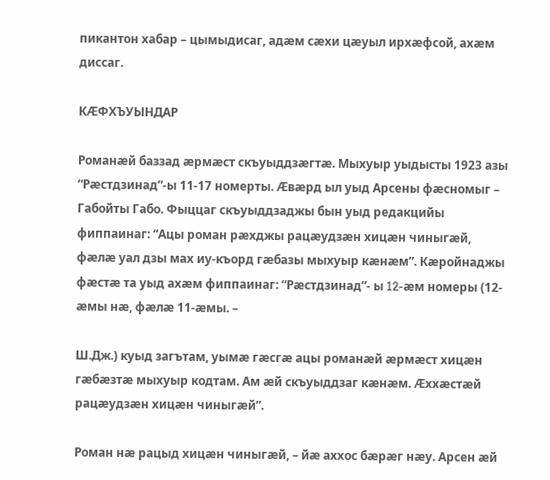пикантон хабар – цымыдисаг, адæм сæхи цæуыл ирхæфсой, ахæм диссаг.

КÆФХЪУЫНДАР

Романæй баззад æрмæст скъуыддзæгтæ. Мыхуыр уыдысты 1923 азы “Рæстдзинад”-ы 11-17 номерты. Æвæрд ыл уыд Арсены фæсномыг – Габойты Габо. Фыццаг скъуыддзаджы бын уыд редакцийы фиппаинаг: “Ацы роман рæхджы рацæудзæн хицæн чиныгæй, фæлæ уал дзы мах иу-къорд гæбазы мыхуыр кæнæм”. Кæройнаджы фæстæ та уыд ахæм фиппаинаг: “Рæстдзинад”- ы 12-æм номеры (12-æмы нæ, фæлæ 11-æмы. –

Ш.Дж.) куыд загътам, уымæ гæсгæ ацы романæй æрмæст хицæн гæбæзтæ мыхуыр кодтам. Ам æй скъуыддзаг кæнæм. Æххæстæй рацæудзæн хицæн чиныгæй”.

Роман нæ рацыд хицæн чиныгæй, – йæ аххос бæрæг нæу. Арсен æй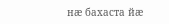нæ бахаста йæ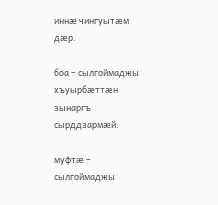иннæ чингуытæм дæр.

боа – сылгоймаджы хъуырбæттæн зынаргъ сырддзармæй.

муфтæ – сылгоймаджы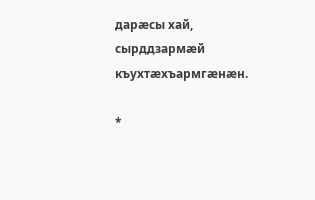дарæсы хай, сырддзармæй къухтæхъармгæнæн.

*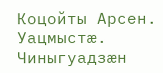Коцойты Арсен. Уацмыстæ. Чиныгуадзæн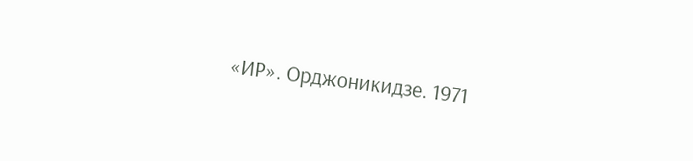«ИР». Орджоникидзе. 1971